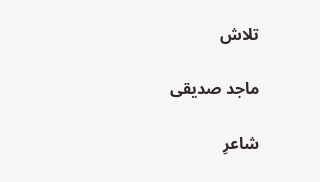تلاش

ماجد صدیقی

شاعرِ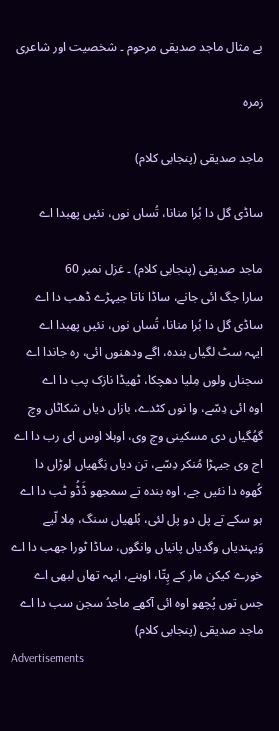بے مثال ماجد صدیقی مرحوم ۔ شخصیت اور شاعری

زمرہ

ماجد صدیقی (پنجابی کلام)

ساڈی گل دا بُرا منانا، تُساں نوں، نئیں پھبدا اے

ماجد صدیقی (پنجابی کلام) ۔ غزل نمبر 60
سارا جگ ائی جانے، ساڈا ناتا جیہڑے ڈھب دا اے
ساڈی گل دا بُرا منانا، تُساں نوں، نئیں پھبدا اے
ایہہ سٹ لگیاں بندہ، اگے ودھنوں ائی، رہ جاندا اے
سجناں ولوں مِلیا دھچکا، ٹھیڈا نازک پب دا اے
اوہ ائی دِسّے، وا نوں کٹدے، بازاں دیاں شکاٹاں وچ
گھُگیاں دی مسکینی وچ وی، اوہلا اوس ای رب دا اے
اج وی جیہڑا مُنکر دِسّے، تن دیاں نِگھیاں لوڑاں دا
کُھوہ دا نئیں جے، اوہ بندہ تے سمجھو ڈَڈُو ٹب دا اے
ہو سکے تے پل دو پل لئی، بُلھیاں سنگ، مِلا لّیے
وَیہندیاں وگدیاں پانیاں وانگوں، ساڈا ٹورا جھب دا اے
خورے کیکن مار کے پِتّا، اوہنے، ایہہ تھاں لبھی اے
جس توں پُچھو اوہ ائی آکھے ماجدُ سجن سب دا اے
ماجد صدیقی (پنجابی کلام)
Advertisements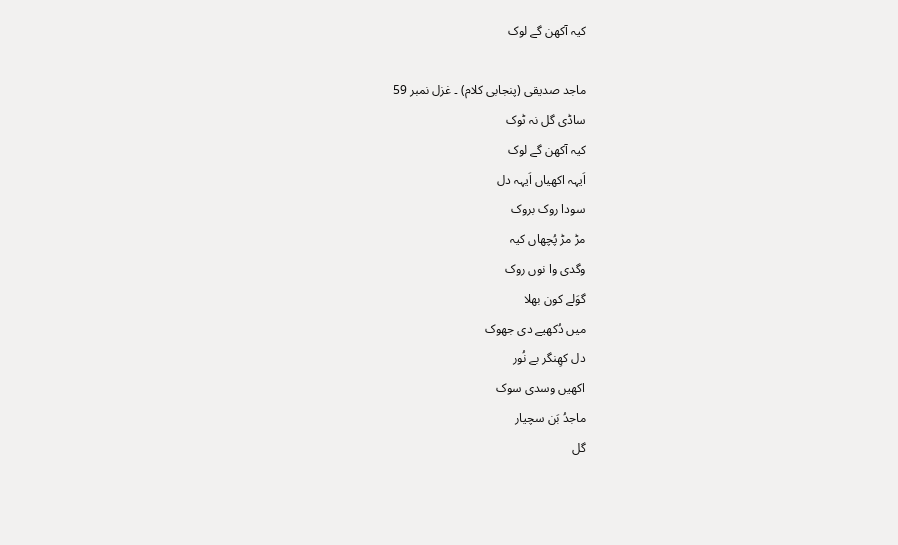کیہ آکھن گے لوک

ماجد صدیقی (پنجابی کلام) ۔ غزل نمبر 59
ساڈی گل نہ ٹوک
کیہ آکھن گے لوک
اَیہہ اکھیاں اَیہہ دل
سودا روک بروک
مڑ مڑ پُچھاں کیہ
وگدی وا نوں روک
گوَلے کون بھلا
میں دُکھیے دی جھوک
دل کھِنگر بے نُور
اکھیں وسدی سوک
ماجدُ بَن سچیار
گل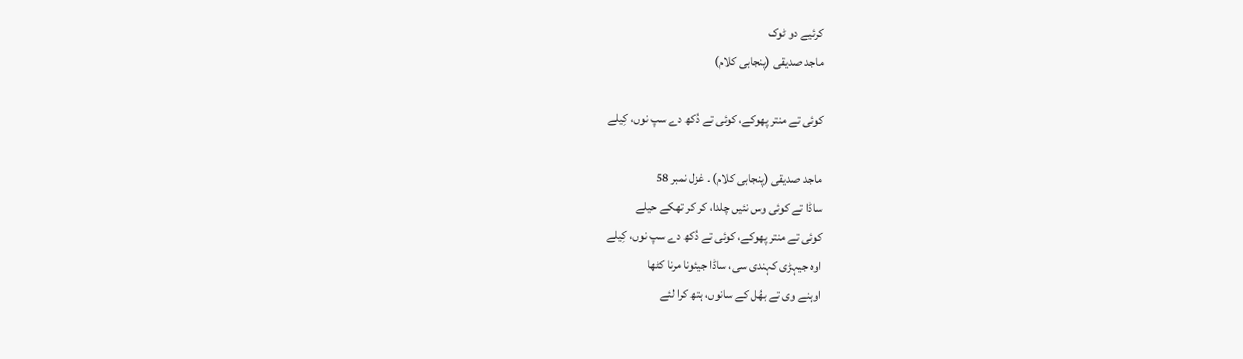کرئیے دو ٹوک
ماجد صدیقی (پنجابی کلام)

کوئی تے منتر پھوکے، کوئی تے دُکھ دے سپ نوں، کِیلے

ماجد صدیقی (پنجابی کلام) ۔ غزل نمبر 58
ساڈا تے کوئی وس نئیں چلدا، کر کر تھکے حیلے
کوئی تے منتر پھوکے، کوئی تے دُکھ دے سپ نوں، کِیلے
اوہ جیہڑی کہندی سی، ساڈا جیئونا مرنا کٹھا
اوہنے وی تے بھُل کے سانوں، ہتھ کرا لئے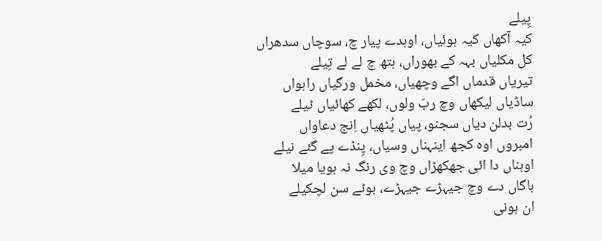پِیلے
کیہ آکھاں کیہ ہوئیاں، اوہدے پیار چ، سوچاں سدھراں
کل مکلیاں بہہ کے بھوراں، ہتھ چ لے لے تِیلے
تیریاں قدماں اگے وچھیاں، مخمل ورگیاں راہواں
ساڈیاں لیکھاں وچ ربّ ولوں، لکھے کھائیاں ٹیلے
رُت بدلن دیاں سجنو، پیاں پُٹھیاں اِنج دعاواں
امبروں اوہ کجھ اینہناں وسیاں، پِنڈے پے گئے نیلے
اوہناں دا ائی جھکھڑاں وچ وی رنگ نہ ہویا میلا
باگاں دے وچ جیہڑے جیہڑے، بوٹے سن لچکیلے
ان ہونی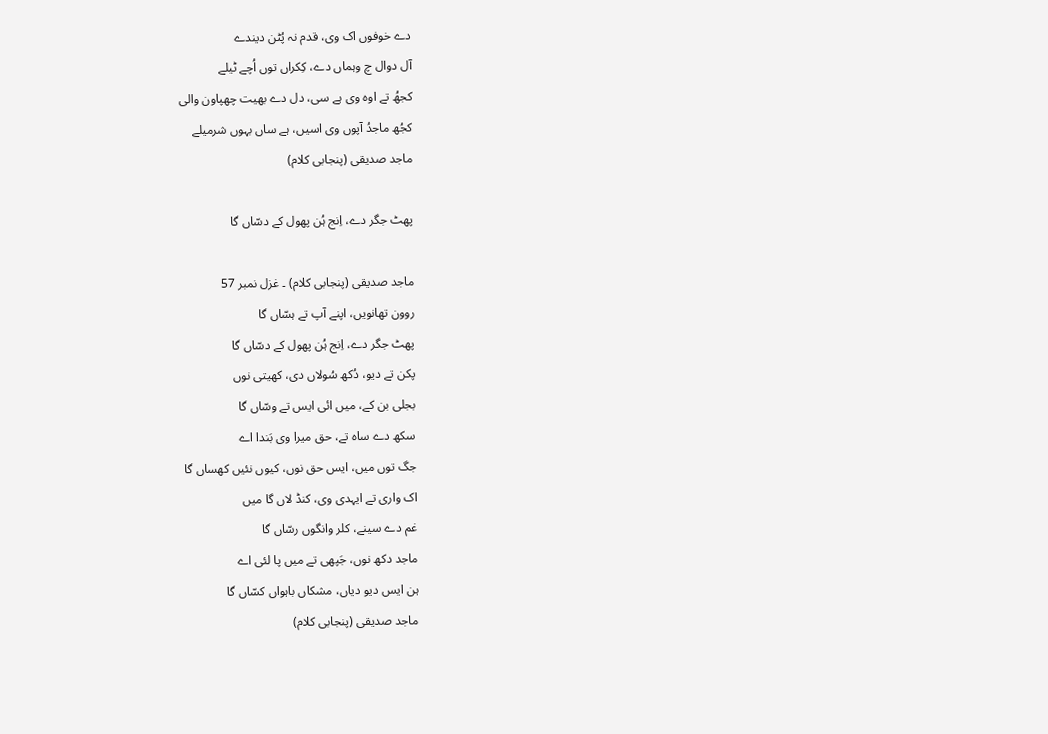دے خوفوں اک وی، قدم نہ پُٹن دیندے
آل دوال چ وہماں دے، کِکراں توں اُچے ٹیلے
کجھُ تے اوہ وی ہے سی، دل دے بھیت چھپاون والی
کجُھ ماجدُ آپوں وی اسیں، ہے ساں بہوں شرمیلے
ماجد صدیقی (پنجابی کلام)

پھٹ جگر دے، اِنج ہُن پھول کے دسّاں گا

ماجد صدیقی (پنجابی کلام) ۔ غزل نمبر 57
روون تھانویں، اپنے آپ تے ہسّاں گا
پھٹ جگر دے، اِنج ہُن پھول کے دسّاں گا
پکن تے دیو، دُکھ سُولاں دی، کھیتی نوں
بجلی بن کے، میں ائی ایس تے وسّاں گا
سکھ دے ساہ تے، حق میرا وی بَندا اے
جگ توں میں، ایس حق نوں، کیوں نئیں کھساں گا
اک واری تے ایہدی وی، کنڈ لاں گا میں
غم دے سینے، کلر وانگوں رسّاں گا
ماجد دکھ نوں، جَپھی تے میں پا لئی اے
ہن ایس دیو دیاں، مشکاں باہواں کسّاں گا
ماجد صدیقی (پنجابی کلام)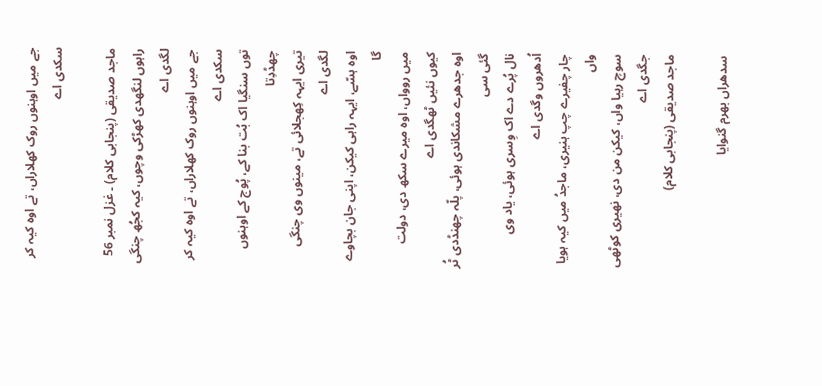جے میں اوہنوں روک کھلاراں، تے اوہ کیہ کر سکدی اے

ماجد صدیقی (پنجابی کلام) ۔ غزل نمبر 56
راہوں لنگھدی کھڑکی وچوں، کیہ کجُھ چنگی لگدی اے
جے میں اوہنوں روک کھلاراں، تے اوہ کیہ کر سکدی اے
توں سنگیا اک بُت بنا کے، پُوج کے اوہنوں چھڈدِتا
تیری ایہہ کِھجلائی تے، مینوں وی چنگی لگدی اے
اوہ ہسّے، ایہہ راہی کیکن، اپنی جان بچاوے گا
میں روواں، اوہ میرے سکھ دی، دولت کیوں نئیں ٹھگدی اے
اوہ جدھرے مشکاندی ہوئی، پلّہ چھنڈدی ٹُر گئی سی
نال پُرے دے اک وِسری ہوئی، یاد وی اُدھروں وگدی اے
چار چفیرے چپ ہنیری، ماجدُ میں کیہ ہویا واں
سوچ رہیا واں، کیکن من دی، نھیری کوٹھی جگدی اے
ماجد صدیقی (پنجابی کلام)

سدھراں بھرم گنوایا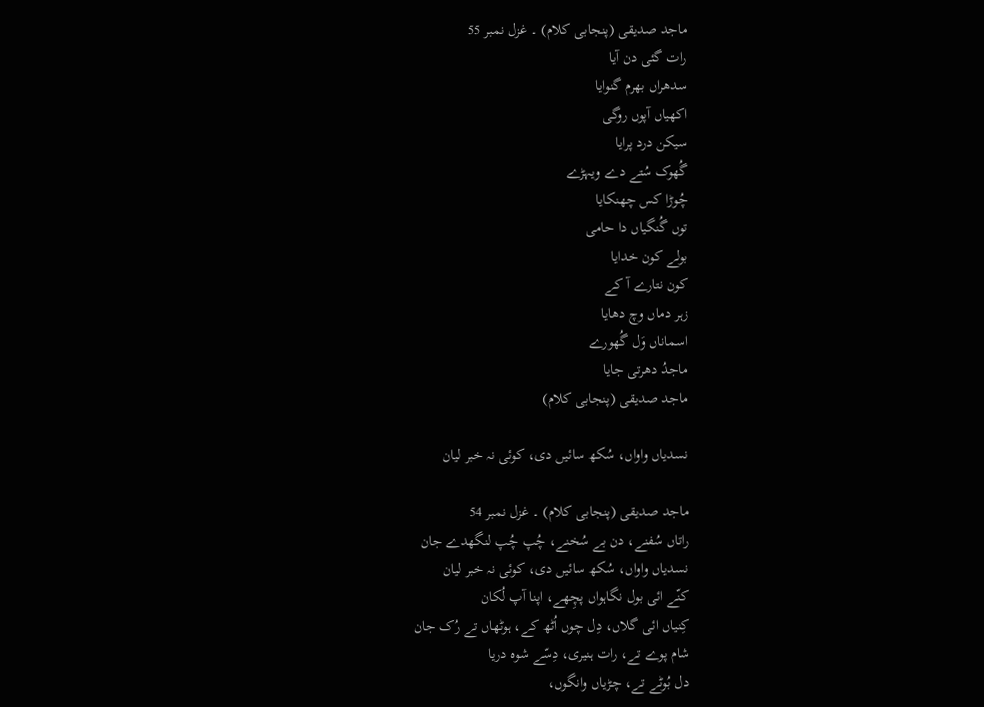ماجد صدیقی (پنجابی کلام) ۔ غزل نمبر 55
رات گئی دن آیا
سدھراں بھرم گنوایا
اکھیاں آپوں روگی
سیکن درد پرایا
گُھوک سُتے دے ویہڑے
چُوڑا کس چھنکایا
توں گُنگیاں دا حامی
بولے کون خدایا
کون نتارے آ کے
زہر دماں وچ دھایا
اسماناں وَل گُھورے
ماجدُ دھرتی جایا
ماجد صدیقی (پنجابی کلام)

نسدیاں واواں، سُکھ سائیں دی، کوئی نہ خبر لیان

ماجد صدیقی (پنجابی کلام) ۔ غزل نمبر 54
راتاں سُفنے، دن بے سُخنے، چُپ چُپ لنگھدے جان
نسدیاں واواں، سُکھ سائیں دی، کوئی نہ خبر لیان
کنّے ائی بول نگاہواں پچِھے، اپنا آپ لُکان
کِنیاں ائی گلاں، دِل چوں اُٹھ کے، ہوٹھاں تے رُک جان
شام پوے تے، رات ہنیری، دِسّے شوہ دریا
دل بُوٹے تے، چڑیاں وانگوں،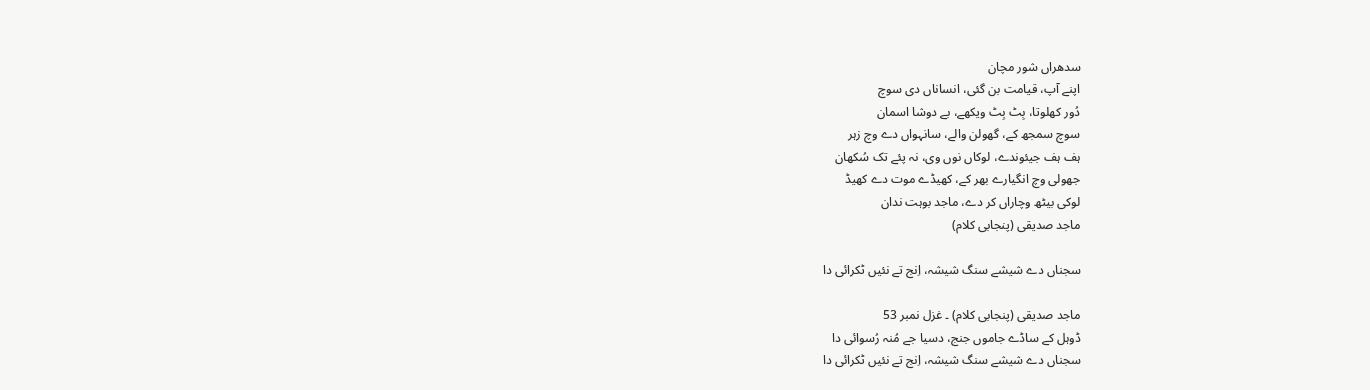سدھراں شور مچان
اپنے آپ، قیامت بن گئی، انساناں دی سوچ
دُور کھلوتا، بِٹ بِٹ ویکھے، بے دوشا اسمان
سوچ سمجھ کے، گھولن والے، سانہواں دے وچ زہر
ہف ہف جیئوندے، لوکاں نوں وی، نہ پئے تک سُکھان
جھولی وچ انگیارے بھر کے، کھیڈے موت دے کھیڈ
لوکی بیٹھ وچاراں کر دے، ماجد بوہت ندان
ماجد صدیقی (پنجابی کلام)

سجناں دے شیشے سنگ شیشہ، اِنج تے نئیں ٹکرائی دا

ماجد صدیقی (پنجابی کلام) ۔ غزل نمبر 53
ڈوہل کے ساڈے جاموں جنج، دسیا جے مُنہ رُسوائی دا
سجناں دے شیشے سنگ شیشہ، اِنج تے نئیں ٹکرائی دا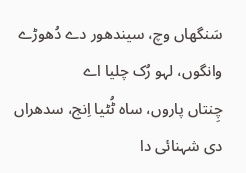سَنگھاں وچ، سیندھور دے دُھوڑے وانگوں، لہو رُک چلیا اے
چِنتاں پاروں، ساہ ٹُٹیا اِنج، سدھراں دی شہنائی دا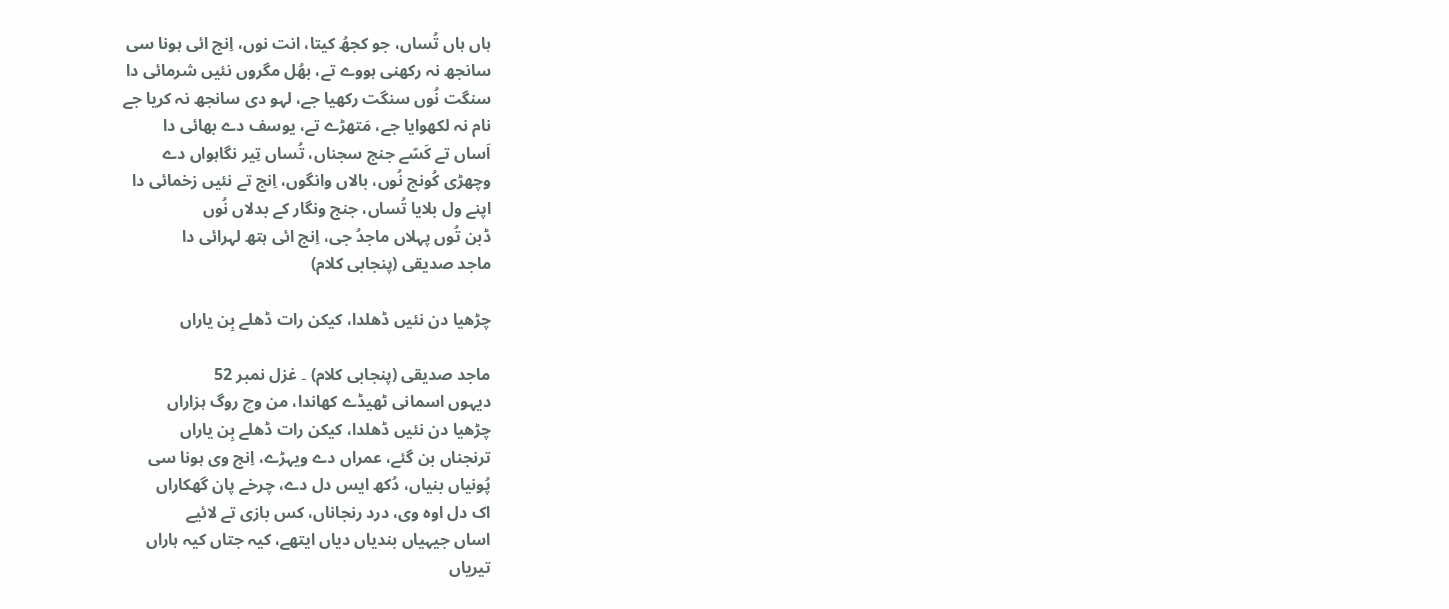ہاں ہاں تُساں، جو کجھُ کیتا، انت نوں، اِنج ائی ہونا سی
سانجھ نہ رکھنی ہووے تے، بھُل مگروں نئیں شرمائی دا
سنگت نُوں سنگت رکھیا جے، لہو دی سانجھ نہ کریا جے
نام نہ لکھوایا جے، مَتھڑے تے، یوسف دے بھائی دا
اَساں تے کَسّے جنج سجناں، تُساں تِیر نگاہواں دے
وچھڑی کُونج نُوں، بالاں وانگوں، اِنج تے نئیں زخمائی دا
اپنے ول بلایا تُساں، جنج ونگار کے بدلاں نُوں
ڈبن تُوں پہلاں ماجدُ جی، اِنج ائی ہتھ لہرائی دا
ماجد صدیقی (پنجابی کلام)

چڑھیا دن نئیں ڈھلدا، کیکن رات ڈھلے بِن یاراں

ماجد صدیقی (پنجابی کلام) ۔ غزل نمبر 52
دیہوں اسمانی ٹھیڈے کھاندا، من وچ روگ ہزاراں
چڑھیا دن نئیں ڈھلدا، کیکن رات ڈھلے بِن یاراں
ترنجناں بن گئے، عمراں دے ویہڑے، اِنج وی ہونا سی
پُونیاں بنیاں، دُکھ ایس دل دے، چرخے پان گھکاراں
اک دل اوہ وی، درد رنجاناں، کس بازی تے لائیے
اساں جیہیاں بندیاں دیاں ایتھے، کیہ جتاں کیہ ہاراں
تیریاں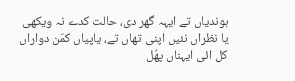ہوندیاں تے ایہہ گھر دی، حالت کدے نہ ویکھی
یا نظراں نئیں اپنی تھاں تے، یاپیاں کمّن دواراں
کل ائی ایہناں پھُل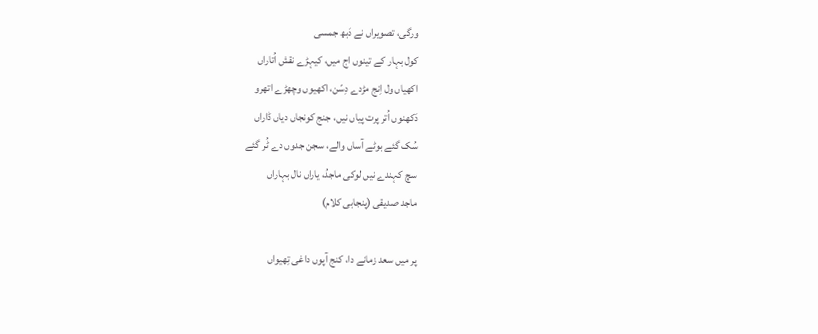ورگی، تصویراں نے دَبھ جمسی
کول بہار کے تینوں اج میں، کیہڑے نقش اُتاراں
اکھیاں ول اِنج مڑدے دِسّن، اکھیوں وچھڑے اتھرو
دَکھنوں اُتر پرت پیاں نیں، جنج کونجاں دیاں ڈاراں
سُک گئے بوٹے آساں والے، سجن جدوں دے ٹُر گئے
سچ کہندے نیں لوکی ماجدُ، یاراں نال بہاراں
ماجد صدیقی (پنجابی کلام)

پر میں سعد زمانے دا، کنج آپوں داغی تِھیواں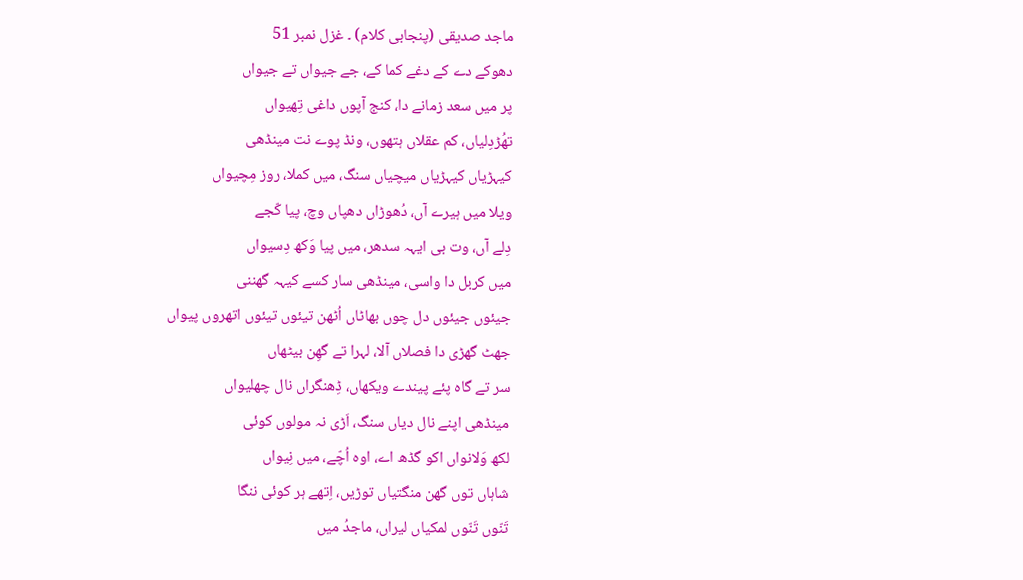ماجد صدیقی (پنجابی کلام) ۔ غزل نمبر 51
دھوکے دے کے دغے کما کے، جے جیواں تے جیواں
پر میں سعد زمانے دا، کنج آپوں داغی تِھیواں
تھُڑدِلیاں، کم عقلاں ہتھوں، ونڈ پوے نت مینڈھی
کیہڑیاں کیہڑیاں میچیاں سنگ، میں کملا، روز مِچیواں
ویلا میں ہیرے آں، دُھوڑاں دھپاں وچ، پیا کّجے
دِلے آں، وت بی ایہہ سدھر، میں پیا وَکھ دِسیواں
میں کربل دا واسی، مینڈھی سار کسے کیہہ گھننی
جیئوں جیئوں دل چوں بھاٹاں اُٹھن تیئوں تیئوں اتھروں پیواں
جھٹ گھڑی دا فصلاں آلا، لہرا تے گھِن بیٹھاں
سر تے گاہ پئے پیندے ویکھاں، ڈِھنگراں نال چھلیواں
مینڈھی اپنے نال دیاں سنگ، اَڑی نہ مولوں کوئی
لکھ وَلانواں اکو گڈھ اے، اوہ اُچّے، میں نِیواں
شاہاں توں گھن منگتیاں توڑیں، اِتھے ہر کوئی ننگا
تَنّوں تَنّوں لمکیاں لیراں، ماجدُ میں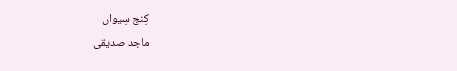کِنج سِیواں
ماجد صدیقی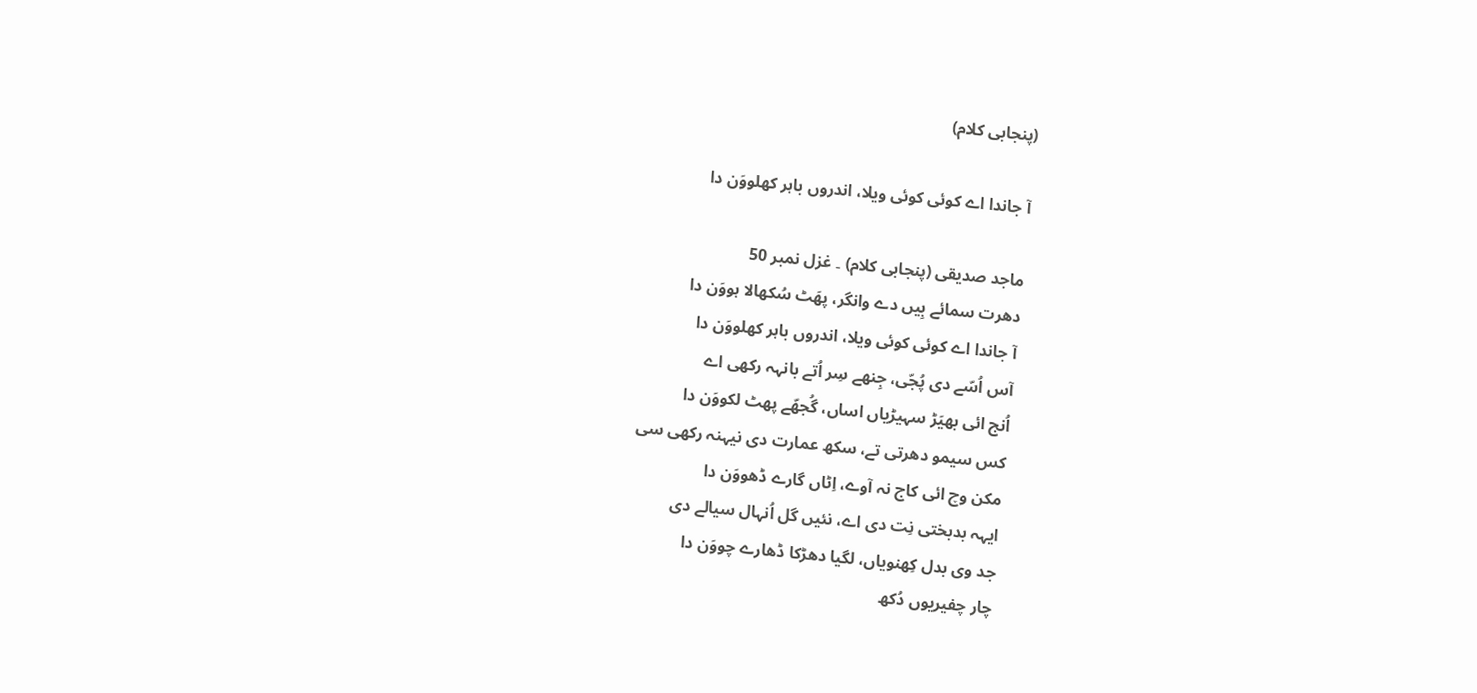(پنجابی کلام)

آ جاندا اے کوئی کوئی ویلا، اندروں باہر کھلووَن دا

ماجد صدیقی (پنجابی کلام) ۔ غزل نمبر 50
دھرت سمائے بِیں دے وانگر، پھَٹ سُکھالا ہووَن دا
آ جاندا اے کوئی کوئی ویلا، اندروں باہر کھلووَن دا
آس اُسّے دی پُجّی، جِنھے سِر اُتے بانہہ رکھی اے
اُنج ائی بھیَڑ سہیڑیاں اساں، گُجھّے پھٹ لکووَن دا
کس سیمو دھرتی تے، سکھ عمارت دی نیہنہ رکھی سی
مکن وچ ائی کاج نہ آوے، اِٹاں گارے ڈھووَن دا
ایہہ بدبختی نِت دی اے، نئیں گل اُنہال سیالے دی
جد وی بدل کِھنویاں، لگیا دھڑکا ڈھارے چووَن دا
چار چفیریوں دُکھ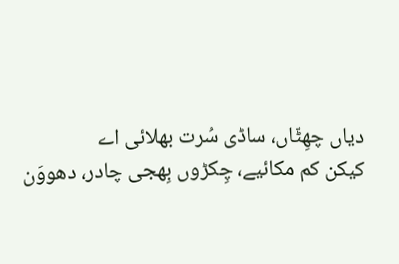دیاں چھِٹّاں، ساڈی سُرت بھلائی اے
کیکن کم مکائیے، چِکڑوں بِھجی چادر، دھووَن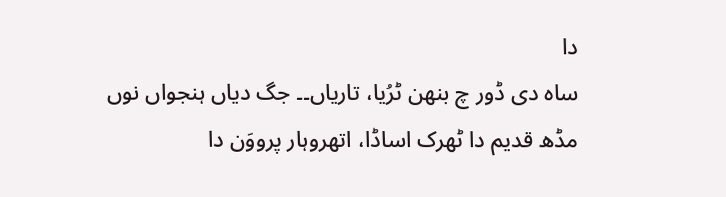دا
ساہ دی ڈور چ بنھن ٹرُیا، تاریاں۔۔ جگ دیاں ہنجواں نوں
مڈھ قدیم دا ٹھرک اساڈا، اتھروہار پرووَن دا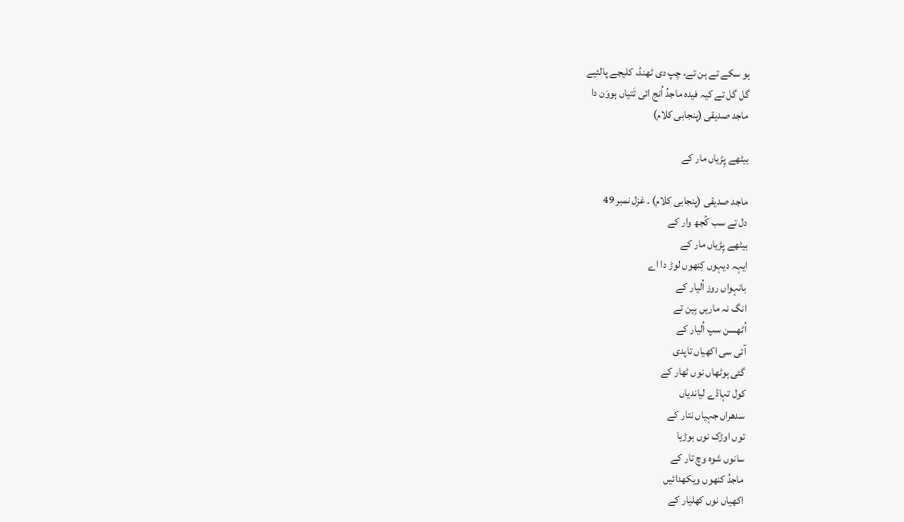ہو سکے تے ہن تے، چپ دی ٹھنڈ، کلیجے پالئیے
گل گل تے کیہ فیدہ ماجدُ اُنج ائی تَتیاں ہووَن دا
ماجد صدیقی (پنجابی کلام)

بیٹھے پِڑیاں مار کے

ماجد صدیقی (پنجابی کلام) ۔ غزل نمبر 49
دل تے سب کُجھ وار کے
بیٹھے پِڑیاں مار کے
ایہہ دیہوں کِنھوں لوڑ دا اے
بانہواں روز اُلیار کے
انگ نہ ماریں بِین تے
اُٹھسن سپ اُلیار کے
آئی سی اکھیاں تاپدی
گئی ہوٹھاں نوں ٹھار کے
کول تہاڈے لیاندیاں
سدھراں جہیاں نتار کے
توں اوڑک نوں بوڑیا
سانوں شوہ وچ تار کے
ماجدُ کنھوں ویکھدائیں
اکھیاں نوں کھلیار کے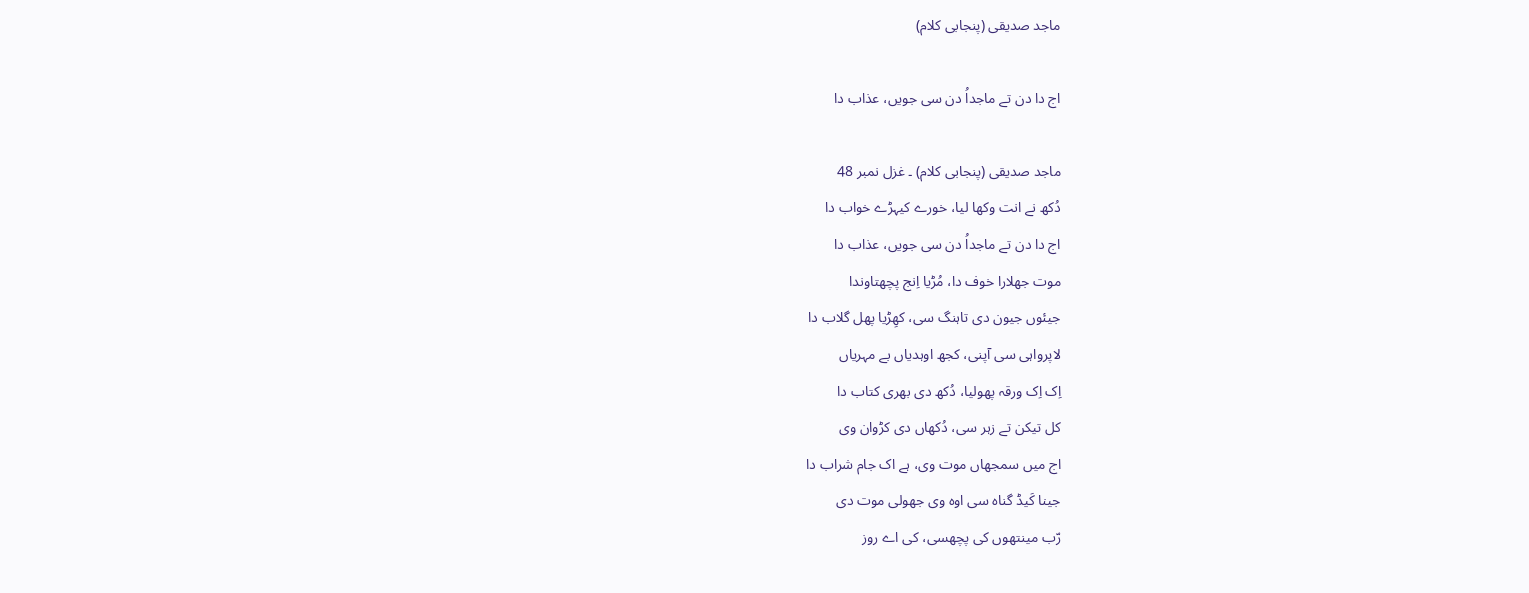ماجد صدیقی (پنجابی کلام)

اج دا دن تے ماجداُ دن سی جویں، عذاب دا

ماجد صدیقی (پنجابی کلام) ۔ غزل نمبر 48
دُکھ نے انت وکھا لیا، خورے کیہڑے خواب دا
اج دا دن تے ماجداُ دن سی جویں، عذاب دا
موت جھلارا خوف دا، مُڑیا اِنج پچھتاوندا
جیئوں جیون دی تاہنگ سی، کھِڑیا پھل گلاب دا
لاپرواہی سی آپنی، کجھ اوہدیاں بے مہریاں
اِک اِک ورقہ پھولیا، دُکھ دی بھری کتاب دا
کل تیکن تے زہر سی، دُکھاں دی کڑوان وی
اج میں سمجھاں موت وی، ہے اک جام شراب دا
جینا کَیڈ گناہ سی اوہ وی جھولی موت دی
رّب مینتھوں کی پچھسی، کی اے روز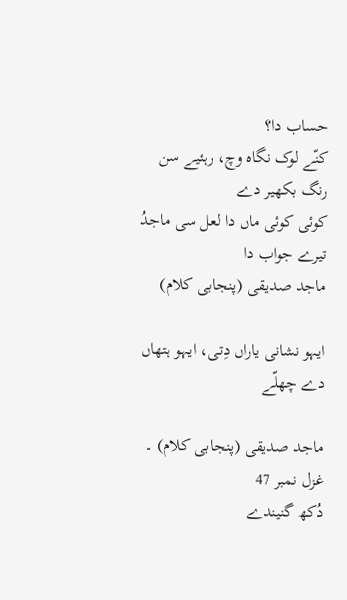حساب دا؟
کنّے لوک نگاہ وچ، رہئیے سن رنگ بکھیر دے
کوئی کوئی ماں دا لعل سی ماجدُ تیرے جواب دا
ماجد صدیقی (پنجابی کلام)

ایہو نشانی یاراں دِتی، ایہو ہتھاں دے چھلّے

ماجد صدیقی (پنجابی کلام) ۔ غزل نمبر 47
دُکھ گنیندے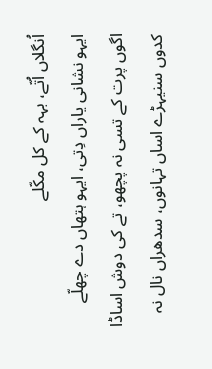اُنگلاں اُتّے، بہہ کے کل مکّلے
ایہو نشانی یاراں دِتی، ایہو ہتھاں دے چھلّے
اگوں پرت کے تسی نہ پچھو، تے کی دوش اساڈا
کدوں سنیہڑے اساں تہانوں، سدھراں نال نہ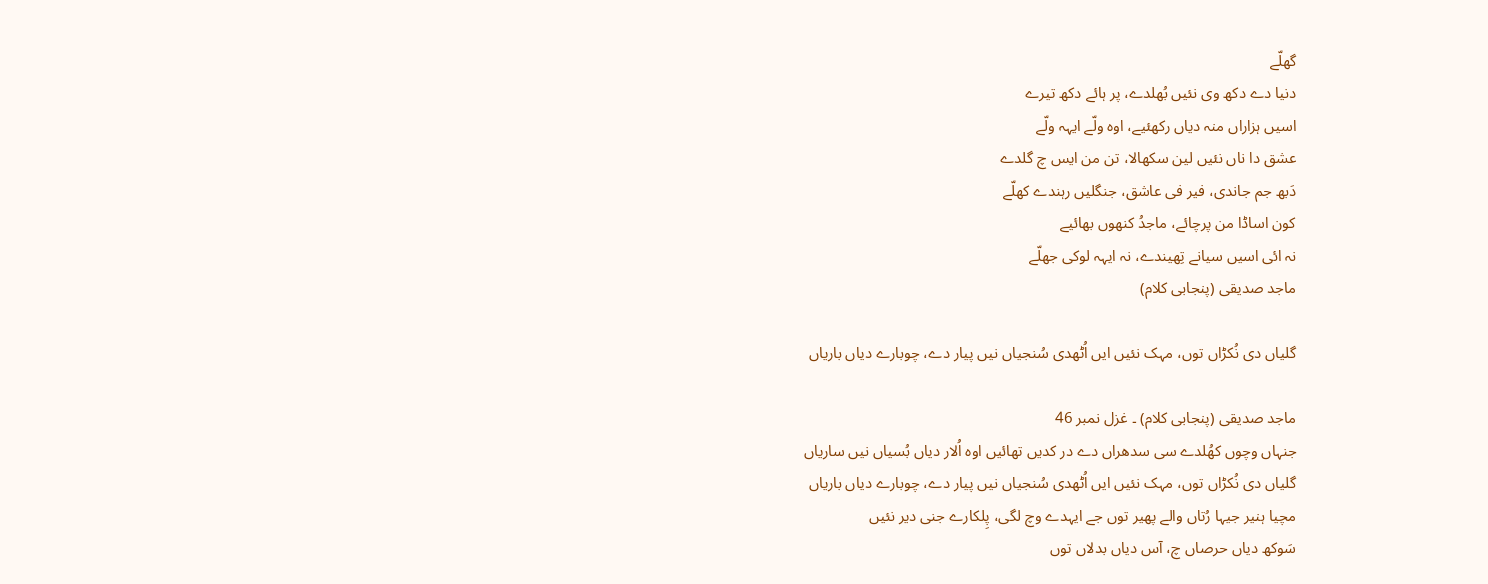گھلّے
دنیا دے دکھ وی نئیں بُھلدے، پر ہائے دکھ تیرے
اسیں ہزاراں منہ دیاں رکھئیے، اوہ ولّے ایہہ ولّے
عشق دا ناں نئیں لین سکھالا، تن من ایس چ گلدے
دَبھ جم جاندی، فیر فی عاشق، جنگلیں رہندے کھلّے
کون اساڈا من پرچائے، ماجدُ کنھوں بھائیے
نہ ائی اسیں سیانے تِھیندے، نہ ایہہ لوکی جھلّے
ماجد صدیقی (پنجابی کلام)

گلیاں دی نُکڑاں توں، مہک نئیں ایں اُٹھدی سُنجیاں نیں پیار دے، چوبارے دیاں باریاں

ماجد صدیقی (پنجابی کلام) ۔ غزل نمبر 46
جنہاں وچوں کھُلدے سی سدھراں دے در کدیں تھائیں اوہ اُلار دیاں بُسیاں نیں ساریاں
گلیاں دی نُکڑاں توں، مہک نئیں ایں اُٹھدی سُنجیاں نیں پیار دے، چوبارے دیاں باریاں
مچیا ہنیر جیہا رُتاں والے پھیر توں جے ایہدے وچ لگی، پِلکارے جنی دیر نئیں
سَوکھ دیاں حرصاں چ، آس دیاں بدلاں توں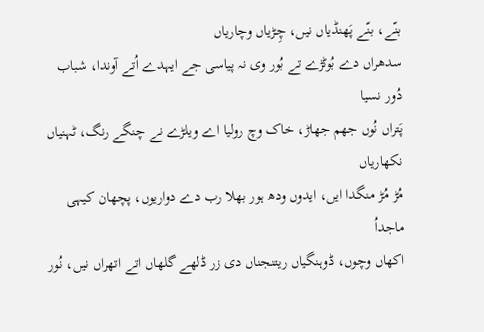بنّے، بنّے پَھنڈیاں نیں، چِڑیاں وچاریاں
سدھراں دے بُوٹڑے تے بُور وی نہ پیاسی جے ایہدے اُتے آوندا، شباب دُور نسیا
پَتراں نُوں جھم جھاڑ، خاک وچ رولیا اے ویلڑے نے چنگے رنگ، ٹہنیاں نکھاریاں
مُڑ مُڑ منگدا ایں، ایدوں ودھ ہور بھلا رب دے دواریوں، پچھان کیہی ماجداُ
اکھاں وچوں، ڈوہنگیاں ریتنجناں دی زر ڈلھے گلھاں اتے اتھراں نیں، نُور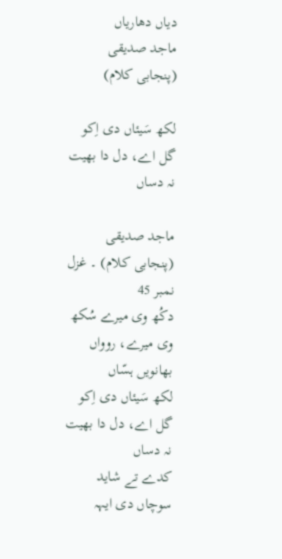دیاں دھاریاں
ماجد صدیقی (پنجابی کلام)

لکھ سَیئاں دی اِکو گل اے، دل دا بھیت نہ دساں

ماجد صدیقی (پنجابی کلام) ۔ غزل نمبر 45
دکُھ وی میرے سُکھ وی میرے، روواں بھانویں ہسّاں
لکھ سَیئاں دی اِکو گل اے، دل دا بھیت نہ دساں
کدے تے شاید سوچاں دی ایہہ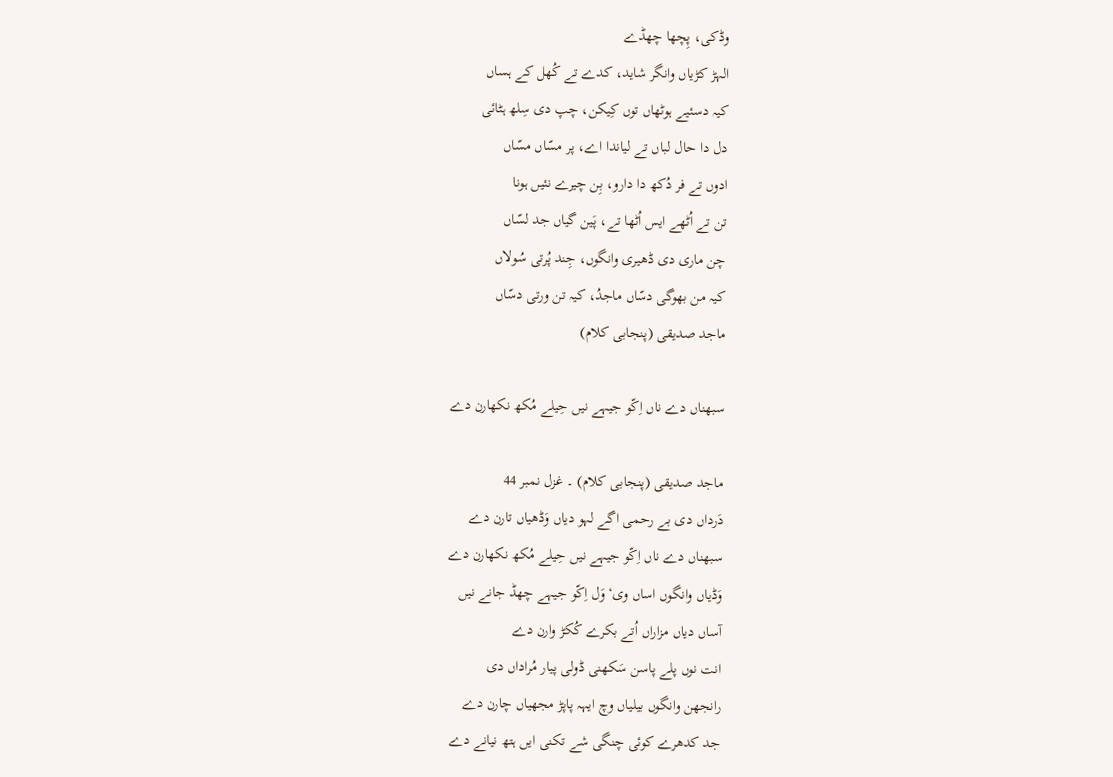وڈکی، پِچھا چھڈے
الہڑ کڑیاں وانگر شاید، کدے تے کُھل کے ہساں
کیہ دسئیے ہوٹھاں توں کِیکن، چپ دی سِلھ ہٹائی
دل دا حال لباں تے لیاندا اے، پر مسّاں مسّاں
ادوں تے فر دُکھ دا دارو، بِن چیرے نئیں ہونا
تن تے اُٹھے ایس اُٹھا تے، پَین گیاں جد لسّاں
چن ماری دی ڈھیری وانگوں، جِند پُرتی سُولاں
کیہ من بھوگی دسّاں ماجدُ، کیہ تن ورتی دسّاں
ماجد صدیقی (پنجابی کلام)

سبھناں دے ناں اِکّو جیہے نیں حِیلے مُکھ نکھارن دے

ماجد صدیقی (پنجابی کلام) ۔ غزل نمبر 44
دَرداں دی بے رحمی اگے لہو دیاں وَڈھیاں تارن دے
سبھناں دے ناں اِکّو جیہے نیں حِیلے مُکھ نکھارن دے
وَڈیاں وانگوں اساں وی‘ وَل اِکّو جیہے چھڈ جانے نیں
آساں دیاں مزاراں اُتے بکرے کُکڑ وارن دے
انت نوں پلے پاسن سَکھنی ڈولی پیار مُراداں دی
رانجھن وانگوں بیلیاں وچ ایہہ پاپڑ مجھیاں چارن دے
جد کدھرے کوئی چنگی شے تکنی ایں ہتھ نیانے دے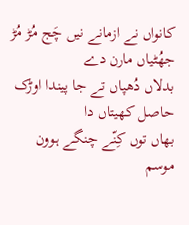کانواں نے ازمانے نیں چَج مُڑ مُڑ جھُٹیاں مارن دے
بدلاں دُھپاں تے جا پیندا اوڑک حاصل کھیتاں دا
بھاں توں کِنّے چنگے ہوون موسم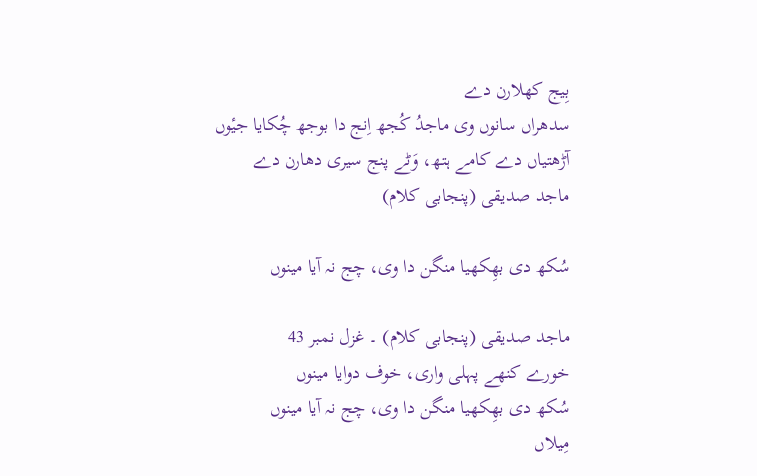بِیج کھلارن دے
سدھراں سانوں وی ماجدُ کُجھ اِنج دا بوجھ چُکایا جیٔوں
آڑھتیاں دے کامے ہتھ، وَٹے پنج سیری دھارن دے
ماجد صدیقی (پنجابی کلام)

سُکھ دی بھِکھیا منگن دا وی، چج نہ آیا مینوں

ماجد صدیقی (پنجابی کلام) ۔ غزل نمبر 43
خورے کنھے پہلی واری، خوف دوایا مینوں
سُکھ دی بھِکھیا منگن دا وی، چج نہ آیا مینوں
مِیلاں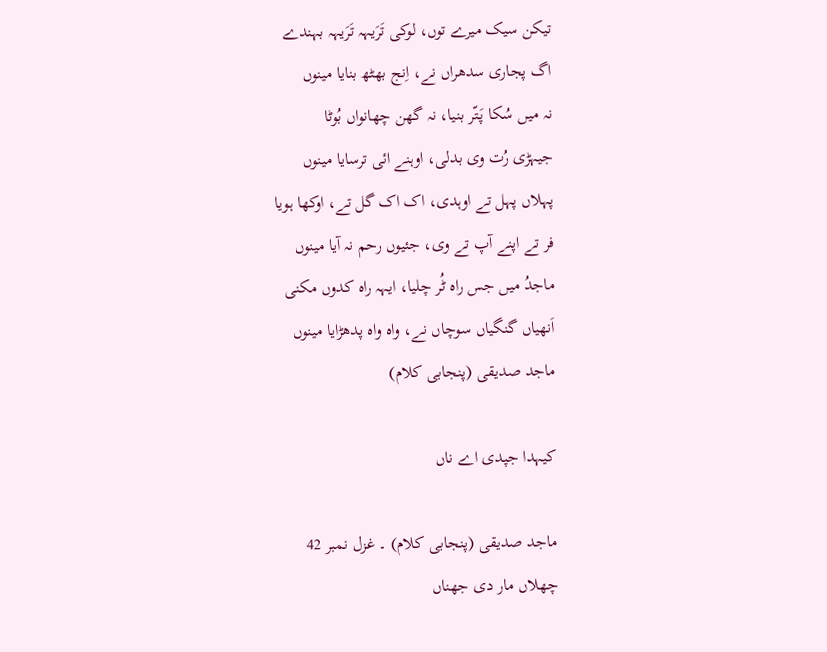تیکن سیک میرے توں، لوکی تَرَیہہ تَرَیہہ بہندے
اگ پجاری سدھراں نے، اِنج بھٹھ بنایا مینوں
نہ میں سُکا پَتّر بنیا، نہ گھن چھانواں بُوٹا
جیہڑی رُت وی بدلی، اوہنے ائی ترسایا مینوں
پہلاں پہل تے اوہدی، اک اک گل تے، اوکھا ہویا
فر تے اپنے آپ تے وی، جئیوں رحم نہ آیا مینوں
ماجدُ میں جس راہ ٹُر چلیا، ایہہ راہ کدوں مکنی
اَنھیاں گنگیاں سوچاں نے، واہ واہ پدھڑایا مینوں
ماجد صدیقی (پنجابی کلام)

کیہدا جپدی اے ناں

ماجد صدیقی (پنجابی کلام) ۔ غزل نمبر 42
چھلاں مار دی جھناں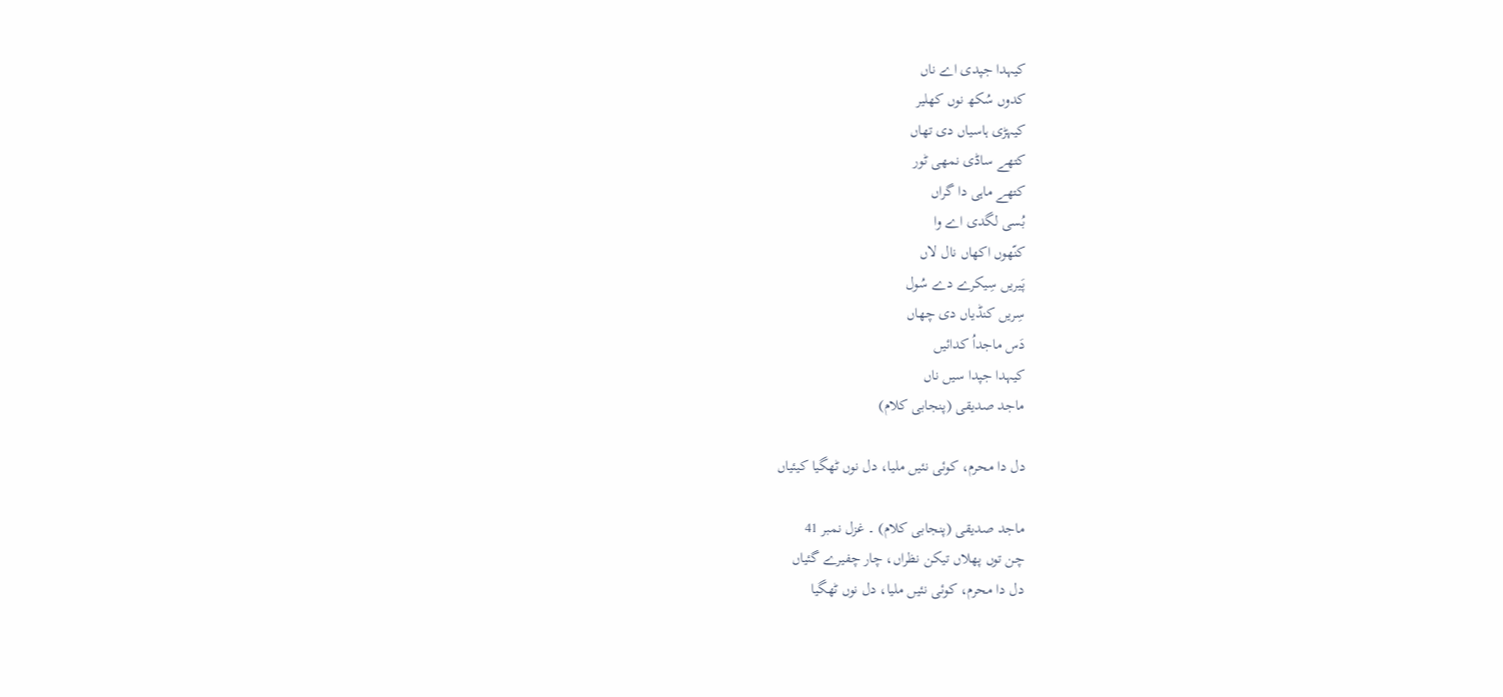کیہدا جپدی اے ناں
کدوں سُکھ نوں کھلیر
کیہڑی ہاسیاں دی تھاں
کتھے ساڈی نمھی ٹور
کتھے ماہی دا گراں
بُسی لگدی اے وا
کنّھوں اکھاں نال لاں
پَیریں سِیکرے دے سُول
سِریں کنڈیاں دی چھاں
دَس ماجداُ کدائیں
کیہدا جپدا سیں ناں
ماجد صدیقی (پنجابی کلام)

دل دا محرم، کوئی نئیں ملیا، دل نوں ٹھگیا کیئیاں

ماجد صدیقی (پنجابی کلام) ۔ غزل نمبر 41
چن توں پھلاں تیکن نظراں، چار چفیرے گئیاں
دل دا محرم، کوئی نئیں ملیا، دل نوں ٹھگیا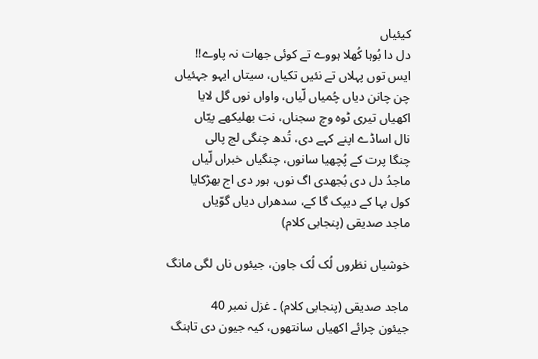کیئیاں
دل دا بُوہا کُھلا ہووے تے کوئی جھات نہ پاوے!!
ایس توں پہلاں تے نئیں تکیاں، سیتاں ایہو جہئیاں
چن چانن دیاں چُمیاں لّیاں، واواں نوں گل لایا
اکھیاں تیری ٹوہ وچ سجناں، نت بھلیکھے پیّاں
نال اساڈے اپنے کہے دی، تُدھ چنگی لج پالی
چنگا پرت کے پُچھیا سانوں، چنگیاں خبراں لّیاں
ماجدُ دل دی بُجھدی اگ نوں، ہور دی اج بھڑکایا
کول بہا کے دیپک گا کے، سدھراں دیاں گوّیاں
ماجد صدیقی (پنجابی کلام)

خوشیاں نظروں لُک لُک جاون، جیئوں ناں لگی مانگ

ماجد صدیقی (پنجابی کلام) ۔ غزل نمبر 40
جیئون چرائے اکھیاں سانتھوں، کیہ جیون دی تاہنگ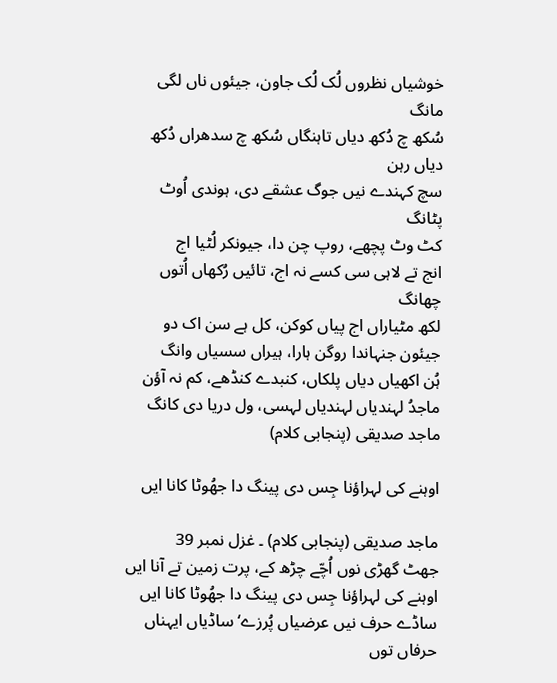خوشیاں نظروں لُک لُک جاون، جیئوں ناں لگی مانگ
سُکھ چ دُکھ دیاں تاہنگاں سُکھ چ سدھراں دُکھ دیاں رہن
سچ کہندے نیں جوگ عشقے دی، ہوندی اُوٹ پٹانگ
کٹ وٹ پچھے، روپ چن دا، جیونکر لُٹیا اج
انج تے لاہی سی کسے نہ اج، تائیں رُکھاں اُتوں چھانگ
لکھ مٹیاراں اج پیاں کوکن، کل ہے سن اک دو
جیئون جنہاندا روگن ہارا، ہیراں سسیاں وانگ
ہُن اکھیاں دیاں پلکاں، کنبدے کنڈھے، کم نہ آؤن
ماجدُ لہندیاں لہندیاں لہسی، ول دریا دی کانگ
ماجد صدیقی (پنجابی کلام)

اوہنے کی لہراؤنا جِس دی پینگ دا جھُوٹا کانا ایں

ماجد صدیقی (پنجابی کلام) ۔ غزل نمبر 39
جھٹ گھڑی نوں اُچّے چڑھ کے، پرت زمین تے آنا ایں
اوہنے کی لہراؤنا جِس دی پینگ دا جھُوٹا کانا ایں
ساڈے حرف نیں عرضیاں پُرزے‘ ساڈیاں ایہناں حرفاں توں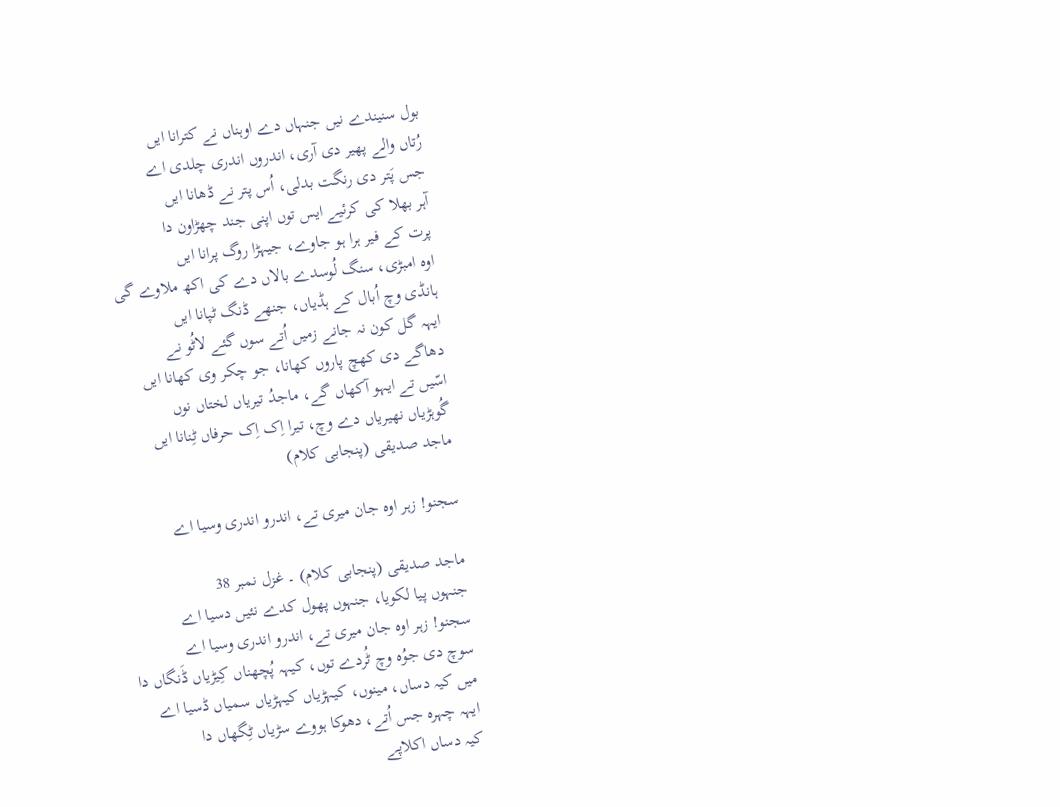بول سنیندے نیں جنہاں دے اوہناں نے کترانا ایں
رُتاں والے پھیر دی آری، اندروں اندری چلدی اے
جس پَتر دی رنگت بدلی، اُس پتر نے ڈھانا ایں
آہر بھلا کی کرئیے ایس توں اپنی جند چھڑاون دا
پرت کے فیر ہرا ہو جاوے، جیہڑا روگ پرانا ایں
اوہ امبڑی، سنگ لُوسدے بالاں دے کی اکھ ملاوے گی
ہانڈی وچ اُبال کے ہڈیاں، جنھے ڈنگ ٹپانا ایں
ایہہ گل کون نہ جانے زمیں اُتے سوں گئے لاٹُو نے
دھاگے دی کھچ پاروں کھانا، جو چکر وی کھانا ایں
اسّیں تے ایہو آکھاں گے، ماجدُ تیریاں لختاں نوں
گُوہڑیاں نھیریاں دے وچ، تیرا اِک اِک حرفاں ٹِنانا ایں
ماجد صدیقی (پنجابی کلام)

سجنو! زہر اوہ جان میری تے، اندرو اندری وسیا اے

ماجد صدیقی (پنجابی کلام) ۔ غزل نمبر 38
جنہوں پیا لکویا، جنہوں پھول کدے نئیں دسیا اے
سجنو! زہر اوہ جان میری تے، اندرو اندری وسیا اے
سوچ دی جوُہ وچ ٹُردے توں، کیہہ پُچھناں کِیڑیاں ڈَنگاں دا
میں کیہ دساں، مینوں، کیہڑیاں کیہڑیاں سمیاں ڈسیا اے
ایہہ چہرہ جس اُتے، دھوکا ہووے سڑیاں ٹِگھاں دا
کیہ دساں اکلاپے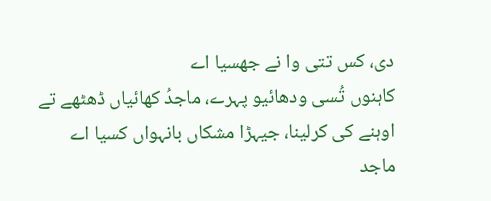دی، کس تتی وا نے جھسیا اے
کاہنوں تُسی ودھائیو پہرے، ماجدُ کھائیاں ڈھٹھے تے
اوہنے کی کرلینا، جیہڑا مشکاں بانہواں کسیا اے
ماجد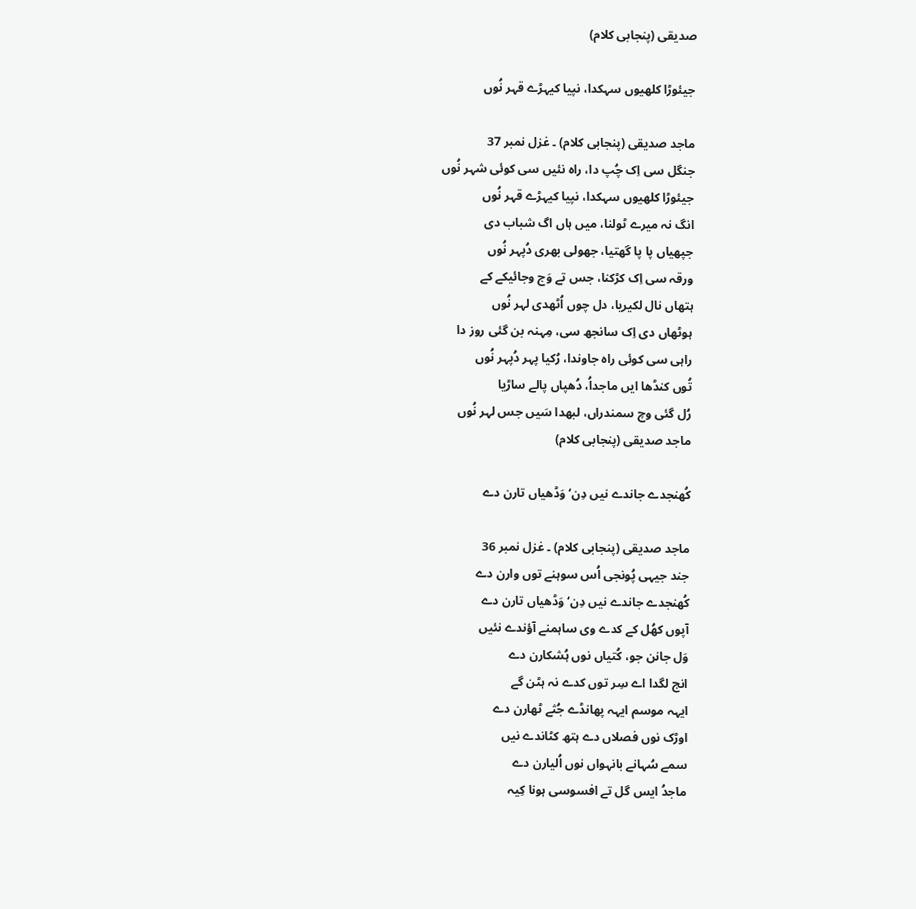صدیقی (پنجابی کلام)

جیئوڑا کلھیوں سہکدا، نپیا کیہڑے قہر نُوں

ماجد صدیقی (پنجابی کلام) ۔ غزل نمبر 37
جنگل سی اِک چُپ دا، راہ نئیں سی کوئی شہر نُوں
جیئوڑا کلھیوں سہکدا، نپیا کیہڑے قہر نُوں
انگ نہ میرے ٹولنا، میں ہاں اگ شباب دی
جپھیاں پا پا گھتیا، جھولی بھری دُپہر نُوں
ورقہ سی اِک کڑکنا، جس تے وَج وجائیکے کے
ہتھاں نال لکیریا، دل چوں اُٹھدی لہر نُوں
ہوٹھاں دی اِک سانجھ سی، مِہنہ بن گئی روز دا
راہی سی کوئی راہ جاوندا، رُکیا پہر دُپہر نُوں
تُوں کنڈھا ایں ماجداُ، دُھپاں پالے ساڑیا
رُل گئی وچ سمندراں، لبھدا سَیں جس لہر نُوں
ماجد صدیقی (پنجابی کلام)

کُھنجدے جاندے نیں دِن‘ وَڈھیاں تارن دے

ماجد صدیقی (پنجابی کلام) ۔ غزل نمبر 36
جند جیہی پُونجی اُس سوہنے توں وارن دے
کُھنجدے جاندے نیں دِن‘ وَڈھیاں تارن دے
آپوں کھُل کے کدے وی ساہمنے آؤندے نئیں
وَل جانن جو، کُتیاں نوں ہُشکارن دے
انج لگدا اے سِر توں کدے نہ ہٹن گے
ایہہ موسم ایہہ پھانڈے جُثے ٹھارن دے
اوڑک نوں فصلاں دے ہتھ کٹاندے نیں
سمے سُہانے بانہواں نوں اُلیارن دے
ماجدُ ایس گل تے افسوسی ہونا کِیہ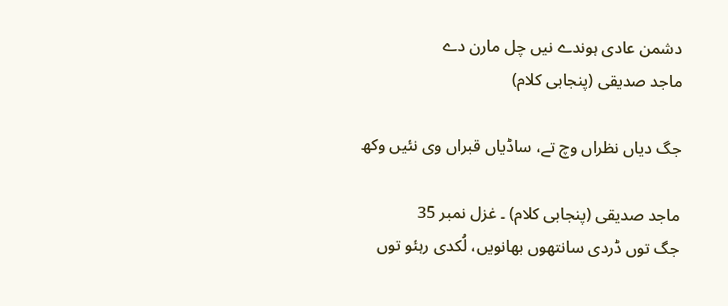دشمن عادی ہوندے نیں چل مارن دے
ماجد صدیقی (پنجابی کلام)

جگ دیاں نظراں وچ تے، ساڈیاں قبراں وی نئیں وکھ

ماجد صدیقی (پنجابی کلام) ۔ غزل نمبر 35
جگ توں ڈردی سانتھوں بھانویں، لُکدی رہئو توں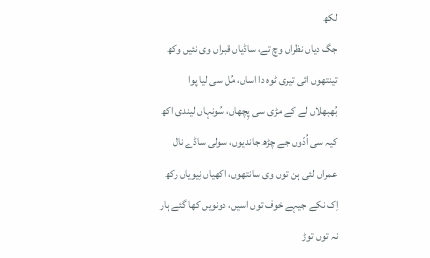لکھ
جگ دیاں نظراں وچ تے، ساڈیاں قبراں وی نئیں وکھ
تینتھوں ائی تیری ٹوہ دا اساں، مُل سی لیا پوا
بُھبھلاں لے کے مڑی سی پِچھاں، سُونہاں لیندی اکھ
کیہ سی اُدّوں جے چڑھ جاندیوں، سولی ساڈے نال
عمراں لئی ہن توں وی سانتھوں، اکھیاں نِیویاں رکھ
اِک نکے جیہے خوف توں اسیں، دونویں کھا گئے ہار
نہ توں توڑ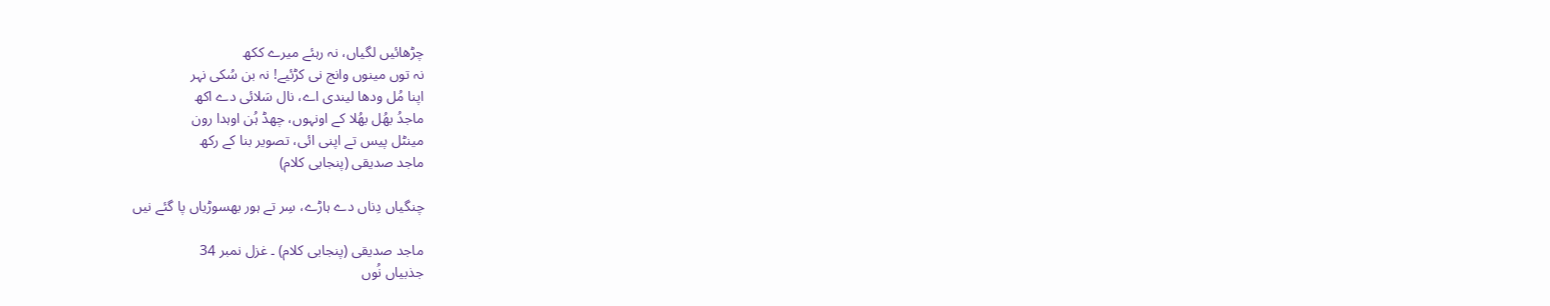چڑھائیں لگیاں، نہ رہئے میرے ککھ
نہ توں مینوں وانج نی کڑئیے! نہ بن سُکی نہر
اپنا مُل ودھا لیندی اے، نال سَلائی دے اکھ
ماجدُ بھُل بھُلا کے اونہوں، چھڈ ہُن اوہدا رون
مینٹل پیس تے اپنی ائی، تصویر بنا کے رکھ
ماجد صدیقی (پنجابی کلام)

چنگیاں دِناں دے ہاڑے، سِر تے ہور بھسوڑیاں پا گئے نیں

ماجد صدیقی (پنجابی کلام) ۔ غزل نمبر 34
جذبیاں نُوں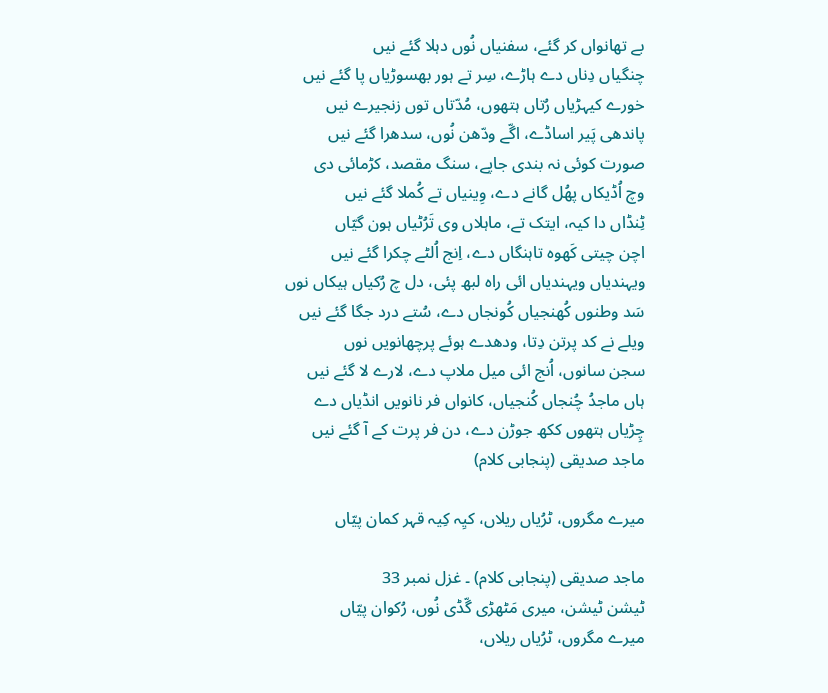بے تھانواں کر گئے، سفنیاں نُوں دہلا گئے نیں
چنگیاں دِناں دے ہاڑے، سِر تے ہور بھسوڑیاں پا گئے نیں
خورے کیہڑیاں رُتاں ہتھوں، مُدّتاں توں زنجیرے نیں
پاندھی پَیر اساڈے، اگّے ودّھن نُوں، سدھرا گئے نیں
صورت کوئی نہ بندی جاپے، سنگ مقصد، کڑمائی دی
وچ اُڈیکاں پھُل گانے دے، وِینیاں تے کُملا گئے نیں
ٹِنڈاں دا کیہ، ایتک تے، ماہلاں وی تَرُٹیاں ہون گیّاں
اچن چیتی کَھوہ تاہنگاں دے، اِنج اُلٹے چکرا گئے نیں
ویہندیاں ویہندیاں ائی راہ لبھ پئی، دل چ رُکیاں ہیکاں نوں
سَد وطنوں کُھنجیاں کُونجاں دے، سُتے درد جگا گئے نیں
ویلے نے کد پرتن دِتا، ودھدے ہوئے پرچھانویں نوں
سجن سانوں، اُنج ائی میل ملاپ دے، لارے لا گئے نیں
ہاں ماجدُ چُنجاں کُنجیاں، کانواں فر نانویں انڈیاں دے
چِڑیاں ہتھوں ککھ جوڑن دے، دن فر پرت کے آ گئے نیں
ماجد صدیقی (پنجابی کلام)

میرے مگروں، ٹرُیاں ریلاں، کیِہ کِیہ قہر کمان پیّاں

ماجد صدیقی (پنجابی کلام) ۔ غزل نمبر 33
ٹیشن ٹیشن، میری مَٹھڑی گّڈی نُوں، رُکوان پیّاں
میرے مگروں، ٹرُیاں ریلاں،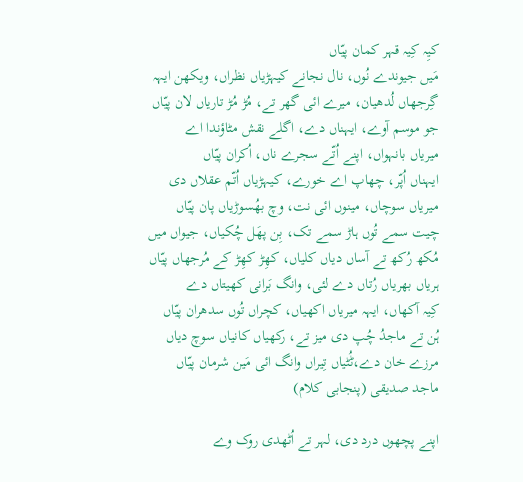کیِہ کِیہ قہر کمان پیّاں
مَیں جیوندے نُوں، نال نجانے کیہڑیاں نظراں، ویکھن ایہہ
گِرجھاں لُدھیان، میرے ائی گھر تے، مُڑ مُڑ تاریاں لان پیّاں
جو موسم آوے، ایہناں دے، اگلے نقش مٹاؤندا اے
میریاں بانہواں، اپنے اُتّے سجرے ناں، اُکران پیّاں
ایہناں اُپّر، چھاپ اے خورے، کیہڑیاں اُتّم عقلاں دی
میریاں سوچاں، مینوں ائی نت، وچ بھُسوڑیاں پان پیّاں
چیت سمے تُوں ہاڑ سمے تک، بِن پھَل چُکیاں، جیواں میں
مُکھ رُکھ تے آساں دیاں کلیاں، کھِڑ کھِڑ کے مُرجھاں پیّاں
ہریاں بھریاں رُتاں دے لئی، وانگ بَرانی کھیتاں دے
کِیہ آکھاں، ایہہ میریاں اکھیاں، کچراں تُوں سدھران پیّاں
ہُن تے ماجدُ چُپ دی میز تے، رکھیاں کانیاں سوچ دیاں
مرزے خان دے،ٹُٹیاں تِیراں وانگ ائی مَین شرمان پیّاں
ماجد صدیقی (پنجابی کلام)

اپنے پچھوں درد دی، لہر تے اُٹھدی روک وے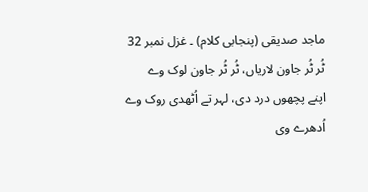ماجد صدیقی (پنجابی کلام) ۔ غزل نمبر 32
ٹُر ٹُر جاون لاریاں، ٹُر ٹُر جاون لوک وے
اپنے پچھوں درد دی، لہر تے اُٹھدی روک وے
اُدھرے وی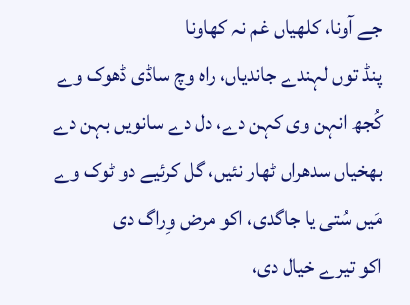جے آونا، کلھیاں غم نہ کھاونا
پنڈ توں لہندے جاندیاں، راہ وچ ساڈی ڈھوک وے
کُجھ انہن وی کہن دے، دل دے سانویں بہن دے
بھخیاں سدھراں ٹھار نئیں، گل کرئیے دو ٹوک وے
مَیں سُتی یا جاگدی، اکو مرض وِراگ دی
اکو تیرے خیال دی،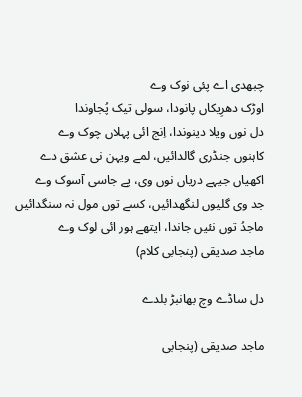چبھدی اے پئی نوک وے
اوڑک دھرِیکاں پانودا، سولی تیک پُجاوندا
دل نوں ویلا دینوندا، اِنج ائی پہلاں چوک وے
کاہنوں جنڈری گالدائیں، لمے ویہن نی عشق دے
اکھیاں جیہے دریاں نوں وی، پے جاسی آسوک وے
جد وی گلیوں لنگھدائیں، کسے توں مول نہ سنگدائیں
ماجدُ توں نئیں جاندا، ایتھے ہور ائی لوک وے
ماجد صدیقی (پنجابی کلام)

دل ساڈے وچ بھانبڑ بلدے

ماجد صدیقی (پنجابی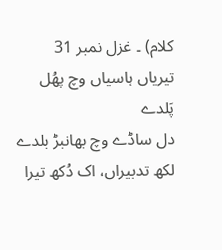کلام) ۔ غزل نمبر 31
تیریاں ہاسیاں وچ پھُل پَلدے
دل ساڈے وچ بھانبڑ بلدے
لکھ تدبیراں، اک دُکھ تیرا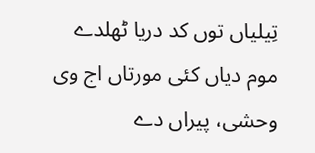تِیلیاں توں کد دریا ٹھلدے
موم دیاں کئی مورتاں اج وی
وحشی، پیراں دے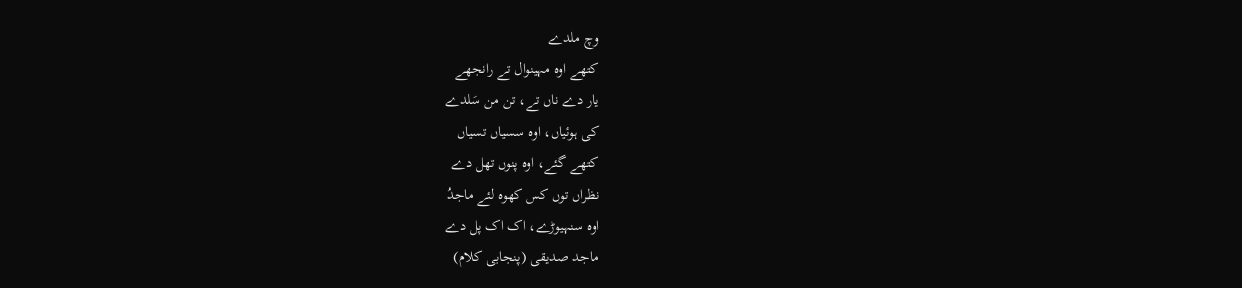وچ ملدے
کتھے اوہ مہینوال تے رانجھے
یار دے ناں تے، تن من سَلدے
کی ہوئیاں، اوہ سسیاں تسیاں
کتھے گئے، اوہ پنوں تھل دے
نظراں توں کس کھوہ لئے ماجدُ
اوہ سنہیوڑے، اک اک پل دے
ماجد صدیقی (پنجابی کلام)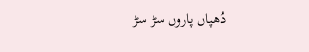دُھپاں پاروں سڑ سڑ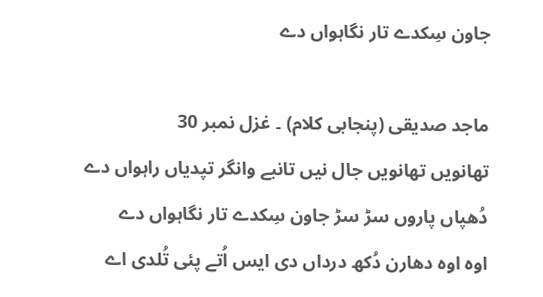جاون سِکدے تار نگاہواں دے

ماجد صدیقی (پنجابی کلام) ۔ غزل نمبر 30
تھانویں تھانویں جال نیں تانبے وانگر تپدیاں راہواں دے
دُھپاں پاروں سڑ سڑ جاون سِکدے تار نگاہواں دے
اوہ اوہ دھارن دُکھ درداں دی ایس اُتے پئی تُلدی اے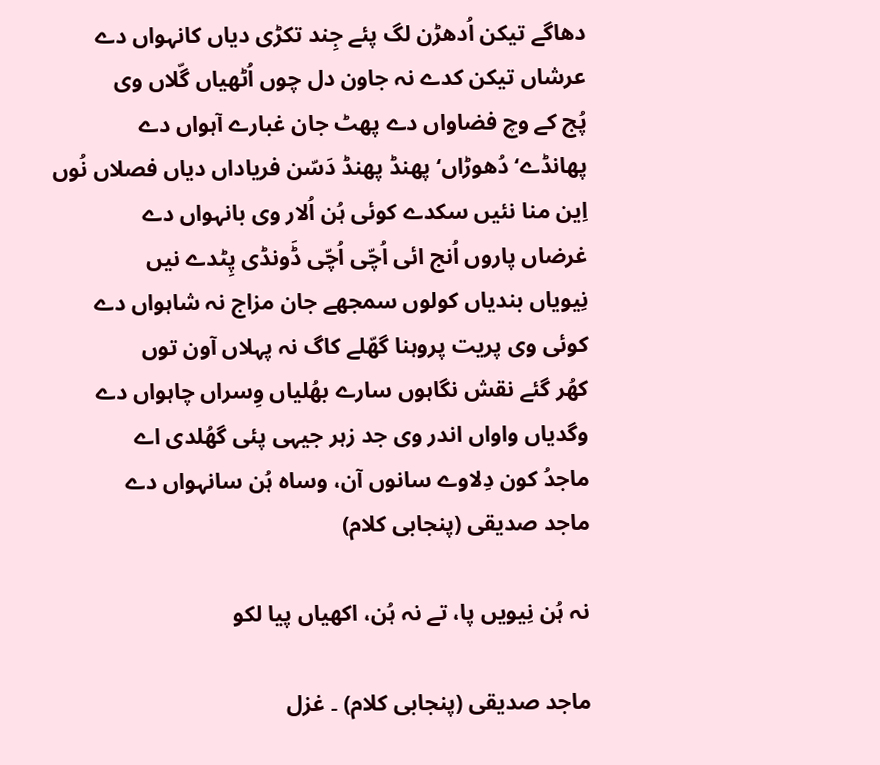دھاگے تیکن اُدھڑن لگ پئے جِند تکڑی دیاں کانہواں دے
عرشاں تیکن کدے نہ جاون دل چوں اُٹھیاں گّلاں وی
پُج کے وچ فضاواں دے پھٹ جان غبارے آہواں دے
پھانڈے‘ دُھوڑاں‘ پھنڈ پھنڈ دَسّن فریاداں دیاں فصلاں نُوں
اِین منا نئیں سکدے کوئی ہُن اُلار وی بانہواں دے
غرضاں پاروں اُنج ائی اُچّی اُچّی ڈَونڈی پِٹدے نیں
نِیویاں بندیاں کولوں سمجھے جان مزاج نہ شاہواں دے
کوئی وی پریت پروہنا گھّلے کاگ نہ پہلاں آون توں
کھُر گئے نقش نگاہوں سارے بھُلیاں وِسراں چاہواں دے
وگدیاں واواں اندر وی جد زہر جیہی پئی گھُلدی اے
ماجدُ کون دِلاوے سانوں آن، وساہ ہُن سانہواں دے
ماجد صدیقی (پنجابی کلام)

نہ ہُن نِیویں پا، تے نہ ہُن، اکھیاں پیا لکو

ماجد صدیقی (پنجابی کلام) ۔ غزل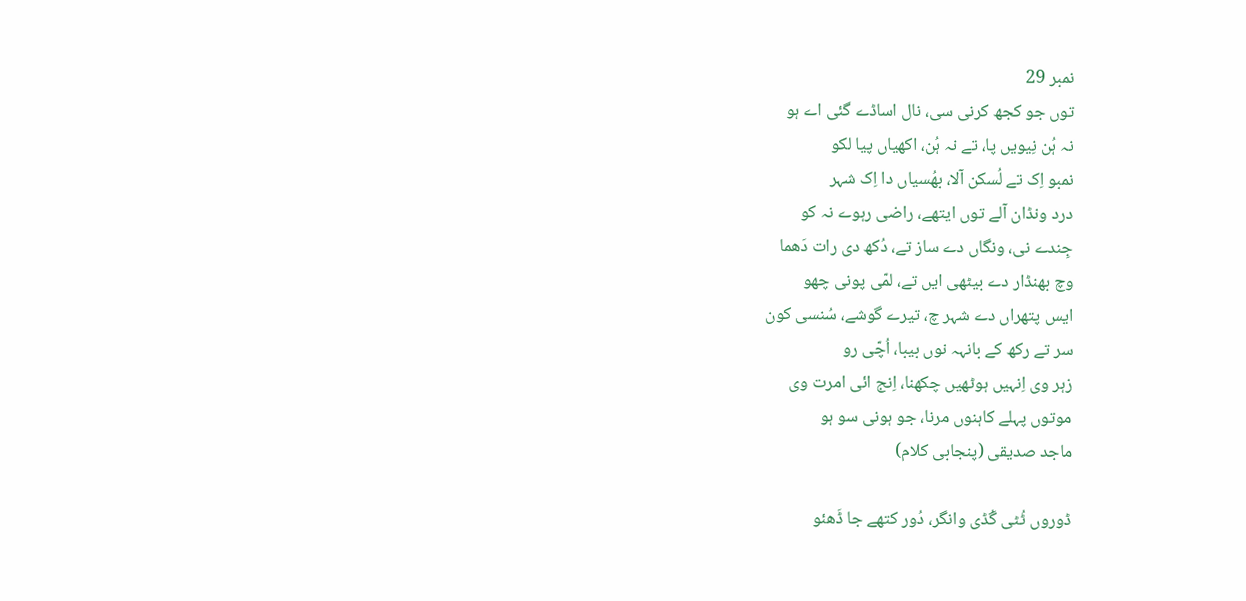نمبر 29
توں جو کجھ کرنی سی، نال اساڈے گئی اے ہو
نہ ہُن نِیویں پا، تے نہ ہُن، اکھیاں پیا لکو
نمبو اِک تے لُسکن آلا، بھُسیاں دا اِک شہر
درد ونڈان آلے توں ایتھے، راضی رہوے نہ کو
جِندے نی، ونگاں دے ساز تے، دُکھ دی رات دَھما
وچ بھنڈار دے بیٹھی ایں تے، لمّی پونی چھو
ایس پتھراں دے شہر چ، تیرے گوشے، سُنسی کون
سر تے رکھ کے بانہہ نوں بیبا، اُچّی رو
زہر وی اِنہیں ہوٹھیں چکھنا، اِنج ائی امرت وی
موتوں پہلے کاہنوں مرنا، جو ہونی سو ہو
ماجد صدیقی (پنجابی کلام)

ڈوروں ٹُٹی گُڈی وانگر، دُور کتھے جا ڈَھئو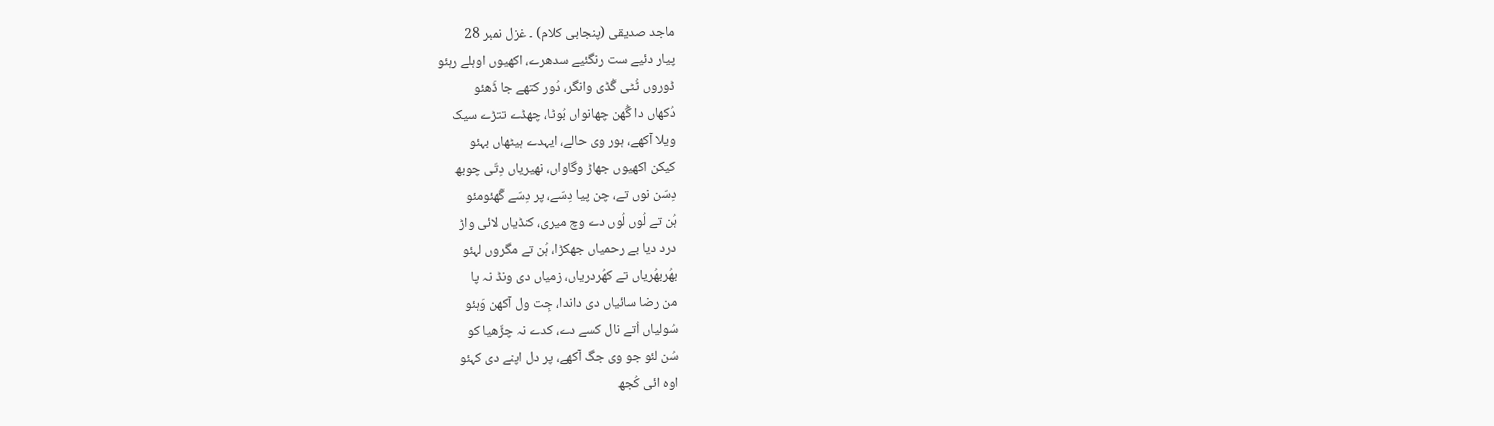ماجد صدیقی (پنجابی کلام) ۔ غزل نمبر 28
پیار دئیے ست رنگئیے سدھرے، اکھیوں اوہلے رہئو
ڈوروں ٹُٹی گُڈی وانگر، دُور کتھے جا ڈَھئو
دُکھاں دا گَُھن چھانواں بُوٹا، چھڈے تتڑے سیک
ویلا آکھے، ہور وی حالے، ایہدے ہیٹھاں بہئو
کیکن اکھیوں جھاڑ وگاواں، نھیریاں دِتّی چوبھ
دِسّن نوں تے، چن پیا دِسّے، پر دِسّے گَھئومئو
ہُن تے لُوں لُوں دے وچ میری، کنڈیاں لائی واڑ
درد دیا بے رحمیاں جھکڑا، ہُن تے مگروں لہئو
بھُربھُریاں تے کھُردریاں، زمیاں دی ونڈ نہ پا
من رضا سائیاں دی داندا، جِت ول آکھن وَہئو
سُولیاں اُتے نال کسے دے، کدے نہ چڑّھیا کو
سُن لئو جو وی جگ آکھے، پر دل اپنے دی کہئو
اوہ ائی کُجھ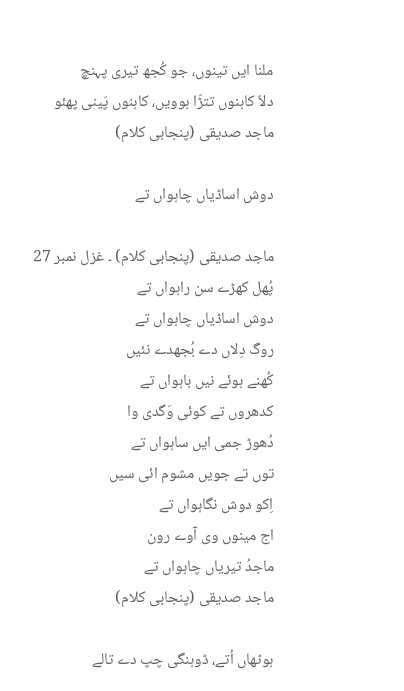ملنا ایں تینوں، جو کُجھ تیری پہنچ
دلاّ کاہنوں تتڑّا ہوویں، کاہنوں پَینی پھئو
ماجد صدیقی (پنجابی کلام)

دوش اساڈیاں چاہواں تے

ماجد صدیقی (پنجابی کلام) ۔ غزل نمبر 27
پُھل کھڑے سن راہواں تے
دوش اساڈیاں چاہواں تے
روگ دِلاں دے بُجھدے نئیں
کُھنے ہوئے نیں باہواں تے
کدھروں تے کوئی وَگدی وا
دُھوڑ جمی ایں ساہواں تے
توں تے جویں مشوم ائی سیں
اِکو دوش نگاہواں تے
اج مینوں وی آوے رون
ماجدُ تیریاں چاہواں تے
ماجد صدیقی (پنجابی کلام)

ہوٹھاں اُتے، ڈوہنگی چپ دے تالے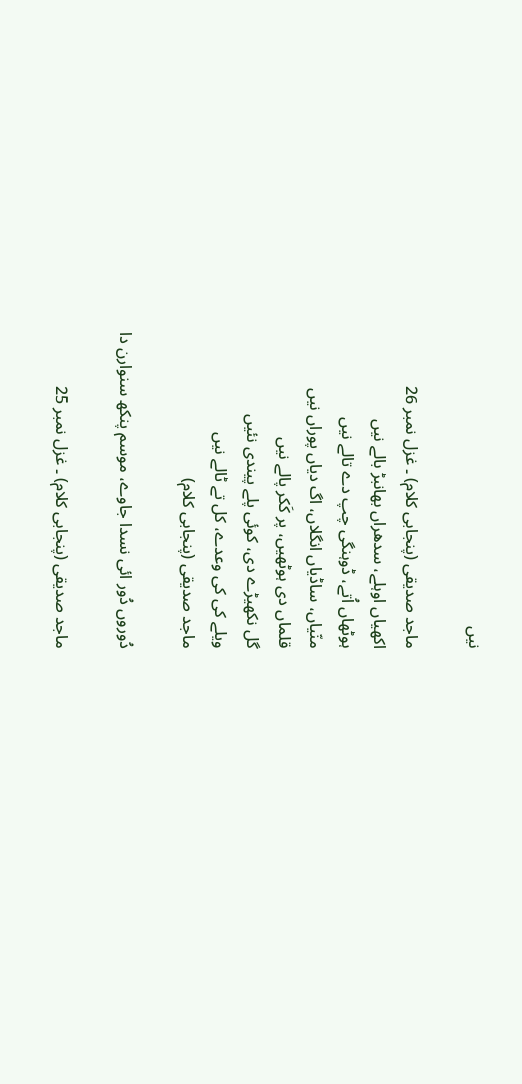نیں

ماجد صدیقی (پنجابی کلام) ۔ غزل نمبر 26
اکھیاں اوہلے، سدھراں بھانبڑ بالے نیں
ہوٹھاں اُتے، ڈوہنگی چپ دے تالے نیں
منّیاں، ساڈیاں انگلاں، اگ دیاں پوراں نیں
قلماں دی ہوٹھیں، پر کَکر پالے نیں
گل نکھیڑے دی، کوئی پلے پیندی نئیں
ویلے کی کی وعدے، کل تے ٹالے نیں
ماجد صدیقی (پنجابی کلام)

دُوروں دُور ائی نسدا جاوے، موسم پنکھ سنوارن دا

ماجد صدیقی (پنجابی کلام) ۔ غزل نمبر 25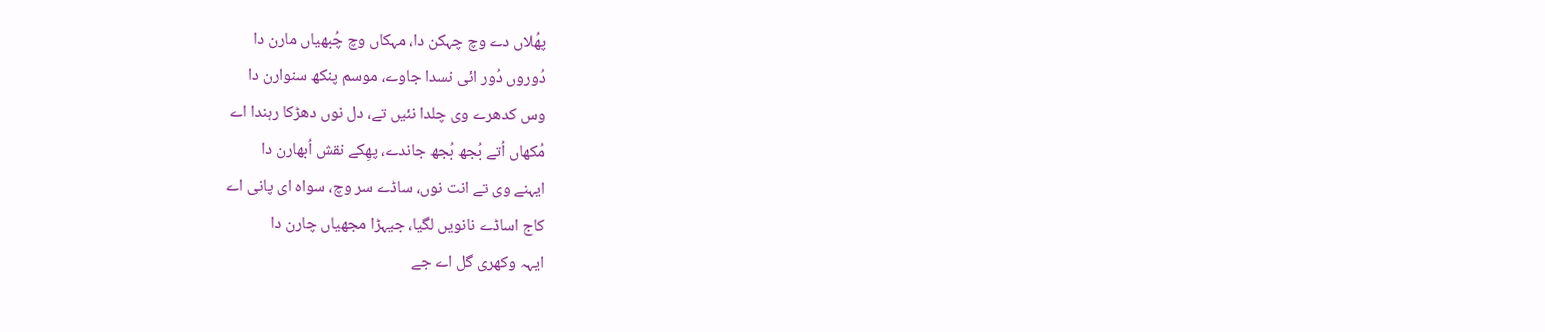پھُلاں دے وچ چہکن دا، مہکاں وچ چُبھیاں مارن دا
دُوروں دُور ائی نسدا جاوے، موسم پنکھ سنوارن دا
وس کدھرے وی چلدا نئیں تے، دل نوں دھڑکا رہندا اے
مُکھاں اُتے بُجھ بُجھ جاندے، پھِکے نقش اُبھارن دا
ایہنے وی تے انت نوں، ساڈے سر وچ، سواہ ای پانی اے
کاج اساڈے نانویں لگیا، جیہڑا مجھیاں چارن دا
ایہہ وکھری گل اے جے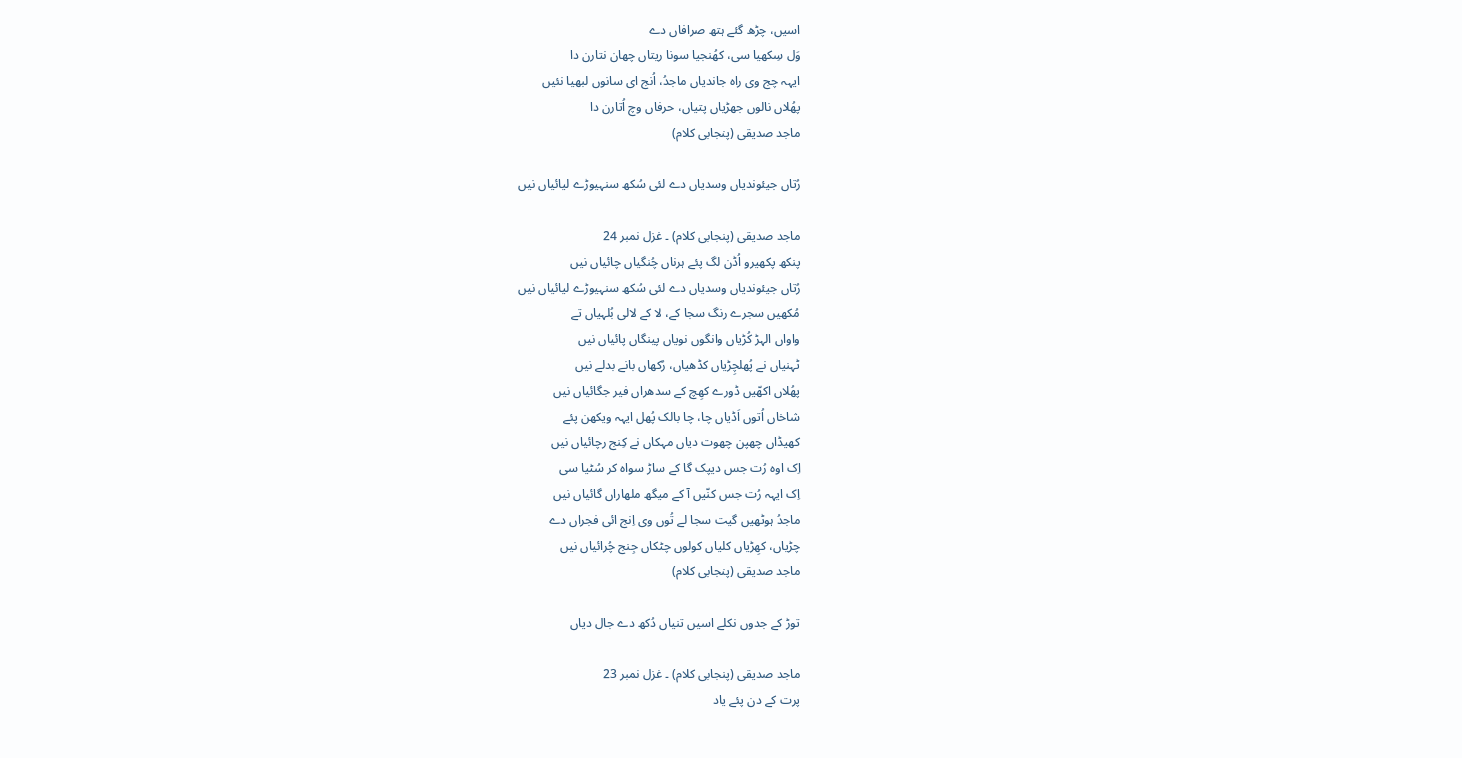اسیں، چڑھ گئے ہتھ صرافاں دے
وَل سِکھیا سی، کھُنجیا سونا ریتاں چھان نتارن دا
ایہہ چج وی راہ جاندیاں ماجدُ، اُنج ای سانوں لبھیا نئیں
پھُلاں نالوں جھڑیاں پتیاں، حرفاں وچ اُتارن دا
ماجد صدیقی (پنجابی کلام)

رُتاں جیئوندیاں وسدیاں دے لئی سُکھ سنہیوڑے لیائیاں نیں

ماجد صدیقی (پنجابی کلام) ۔ غزل نمبر 24
پنکھ پکھیرو اُڈن لگ پئے ہرناں چُنگیاں چائیاں نیں
رُتاں جیئوندیاں وسدیاں دے لئی سُکھ سنہیوڑے لیائیاں نیں
مُکھیں سجرے رنگ سجا کے، لا کے لالی بُلہیاں تے
واواں الہڑ کُڑیاں وانگوں نویاں پینگاں پائیاں نیں
ٹہنیاں نے پُھلچِڑیاں کڈھیاں، رُکھاں بانے بدلے نیں
پھُلاں اکھّیں ڈورے کھِچ کے سدھراں فیر جگائیاں نیں
شاخاں اُتوں اَڈیاں چا، چا بالک پُھل ایہہ ویکھن پئے
کھیڈاں چھپن چھوت دیاں مہکاں نے کِنج رچائیاں نیں
اِک اوہ رُت جس دیپک گا کے ساڑ سواہ کر سُٹیا سی
اِک ایہہ رُت جس کنّیں آ کے میگھ ملھاراں گائیاں نیں
ماجدُ ہوٹھیں گیت سجا لے تُوں وی اِنج ائی فجراں دے
چڑیاں، کھِڑیاں کلیاں کولوں چٹکاں جِنج چُرائیاں نیں
ماجد صدیقی (پنجابی کلام)

توڑ کے جدوں نکلے اسیں تنیاں دُکھ دے جال دیاں

ماجد صدیقی (پنجابی کلام) ۔ غزل نمبر 23
پرت کے دن پئے یاد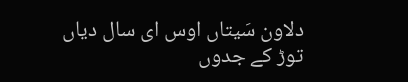دلاون سَیتاں اوس ای سال دیاں
توڑ کے جدوں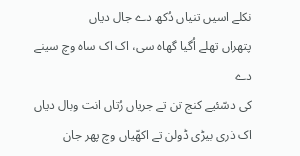نکلے اسیں تنیاں دُکھ دے جال دیاں
پتھراں تھلے اُگیا گھاہ سی، اک اک ساہ وچ سینے دے
کی دسّئیے کنج تن تے جریاں رُتاں انت وبال دیاں
اک ذری بیڑی ڈولن تے اکھّیاں وچ پھر جان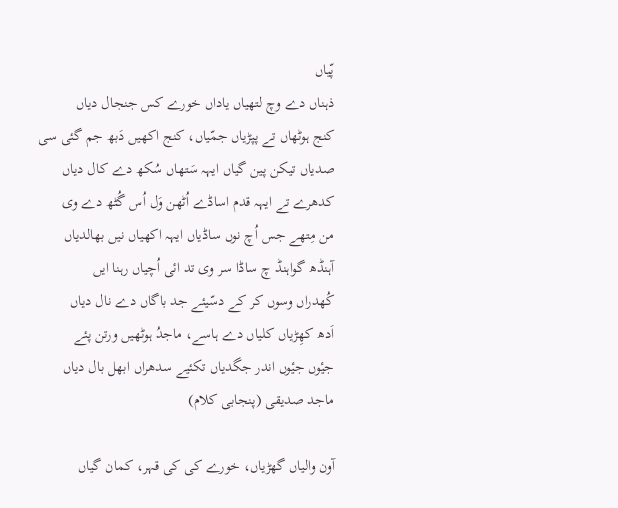پّیاں
ذہناں دے وچ لتھیاں یاداں خورے کس جنجال دیاں
کنج ہوٹھاں تے پپڑیاں جمّیاں، کنج اکھیں دَبھ جم گئی سی
صدیاں تیکن پین گیاں ایہہ سَتھاں سُکھ دے کال دیاں
کدھرے تے ایہہ قدم اساڈے اُٹھن وَل اُس گُٹھ دے وی
من مِتھے جس اُچ نوں ساڈیاں ایہہ اکھیاں نیں بھالدیاں
آہنڈھ گواہنڈ چ ساڈا سر وی تد ائی اُچیاں رہنا ایں
کُھدراں وسوں کر کے دسّیئے جد باگاں دے نال دیاں
اَدھ کھِڑیاں کلیاں دے ہاسے، ماجدُ ہوٹھیں ورتن پئے
جیٔوں جیٔوں اندر جگدیاں تکئیے سدھراں ابھل بال دیاں
ماجد صدیقی (پنجابی کلام)

آون والیاں گھڑیاں، خورے کی کی قہر، کمان گیاں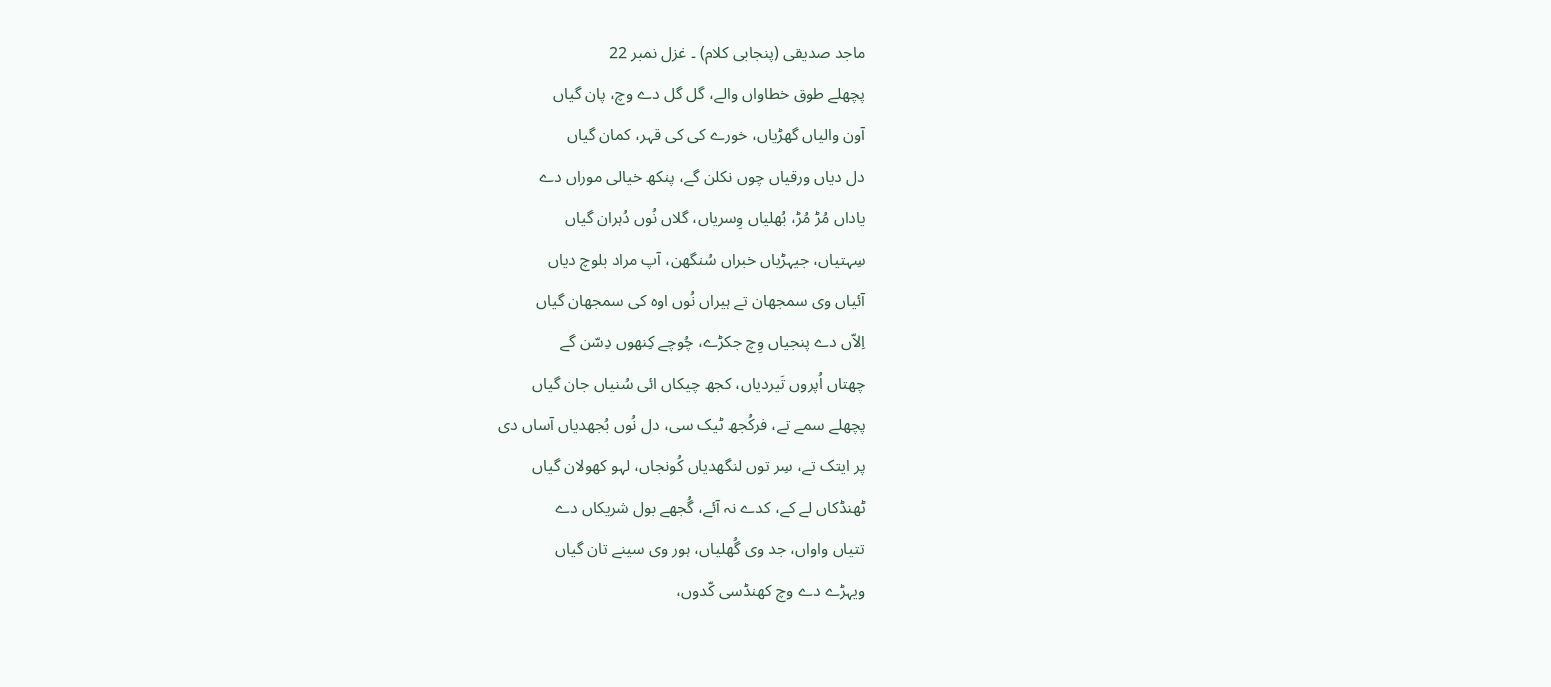ماجد صدیقی (پنجابی کلام) ۔ غزل نمبر 22
پچھلے طوق خطاواں والے، گل گل دے وچ، پان گیاں
آون والیاں گھڑیاں، خورے کی کی قہر، کمان گیاں
دل دیاں ورقیاں چوں نکلن گے، پنکھ خیالی موراں دے
یاداں مُڑ مُڑ، بُھلیاں وِسریاں، گلاں نُوں دُہران گیاں
سِہتیاں، جیہڑیاں خبراں سُنگھن، آپ مراد بلوچ دیاں
آئیاں وی سمجھان تے ہیراں نُوں اوہ کی سمجھان گیاں
اِلاّں دے پنجیاں وِچ جکڑے، چُوچے کِنھوں دِسّن گے
چھتاں اُپروں تَیردیاں، کجھ چیکاں ائی سُنیاں جان گیاں
پچھلے سمے تے، فرکُجھ ٹیک سی، دل نُوں بُجھدیاں آساں دی
پر ایتک تے، سِر توں لنگھدیاں کُونجاں، لہو کھولان گیاں
ٹھنڈکاں لے کے، کدے نہ آئے، گُجھے بول شریکاں دے
تتیاں واواں، جد وی گُھلیاں، ہور وی سینے تان گیاں
ویہڑے دے وچ کھنڈسی کّدوں،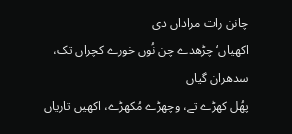چانن رات مراداں دی
اکھیاں‘ چڑھدے چن نُوں خورے کچراں تک، سدھران گیاں
پھُل کھڑے تے، وچھڑے مُکھڑے، اکھیں تاریاں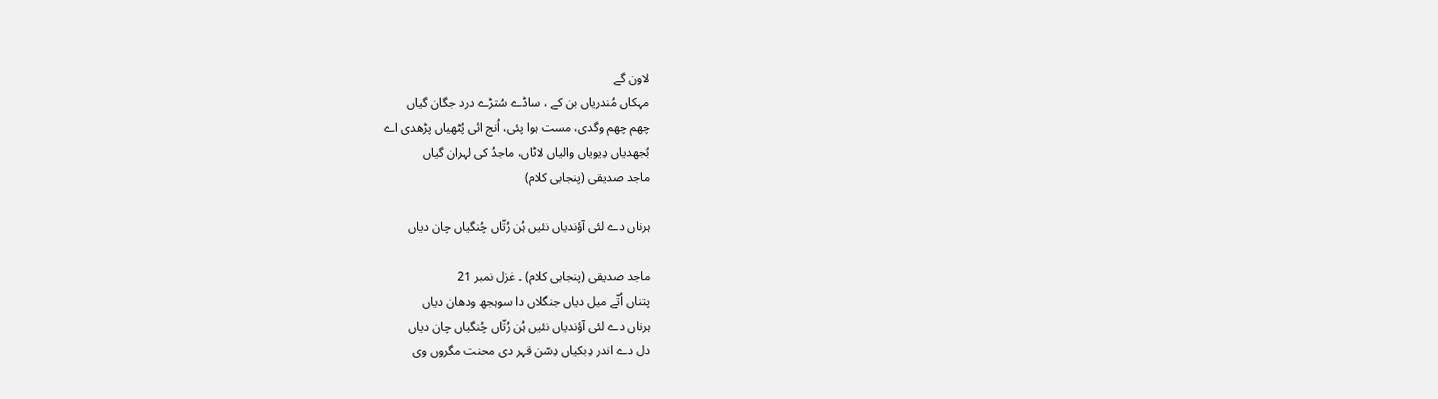لاون گے
مہکاں مُندریاں بن کے ، ساڈے سُتڑے درد جگان گیاں
چھم چھم وگدی، مست ہوا پئی، اُنج ائی پُٹھیاں پڑھدی اے
بُجھدیاں دِیویاں والیاں لاٹاں، ماجدُ کی لہران گیاں
ماجد صدیقی (پنجابی کلام)

ہرناں دے لئی آؤندیاں نئیں ہُن رُتّاں چُنگیاں چان دیاں

ماجد صدیقی (پنجابی کلام) ۔ غزل نمبر 21
پتناں اُتّے میل دیاں جنگلاں دا سوہجھ ودھان دیاں
ہرناں دے لئی آؤندیاں نئیں ہُن رُتّاں چُنگیاں چان دیاں
دل دے اندر دِبکیاں دِسّن قہر دی محنت مگروں وی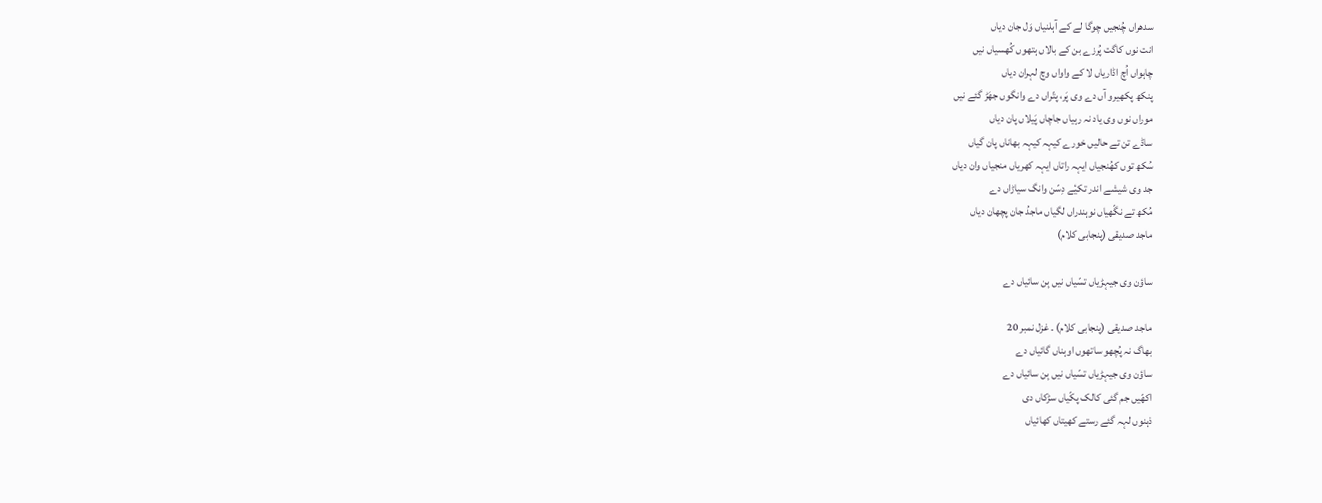سدھراں چُنجیں چوگا لے کے آہلنیاں وَل جان دیاں
انت نوں کاگت پُرزے بن کے بالاں ہتھوں کُھسیاں نیں
چاہواں اُچ اڈاریاں لا کے واواں وچ لہران دیاں
پنکھ پکھیرو آں دے وی پَر، پتّراں دے وانگوں جھَڑ گئے نیں
موراں نوں وی یاد نہ رہیاں جاچاں پَیلاں پان دیاں
ساڈے تن تے حالیں خورے کیہہ کیہہ بھاناں پان گیاں
سُکھ توں کھُنجیاں ایہہ راتاں ایہہ کھریاں منجیاں وان دیاں
جد وی شیشے اندر تکیٔے دِسّن وانگ سیاڑاں دے
مُکھ تے نگّھیاں نوہندراں لگیاں ماجدُ جان پچھان دیاں
ماجد صدیقی (پنجابی کلام)

ساؤن وی جیہڑیاں تسّیاں نیں بِن سائیاں دے

ماجد صدیقی (پنجابی کلام) ۔ غزل نمبر 20
بھاگ نہ پُچھو ساتھوں اوہناں گائیاں دے
ساؤن وی جیہڑیاں تسّیاں نیں بِن سائیاں دے
اکھّیں جم گئی کالک پکّیاں سڑکاں دی
ذہنوں لہہ گئے رستے کھیتاں کھائیاں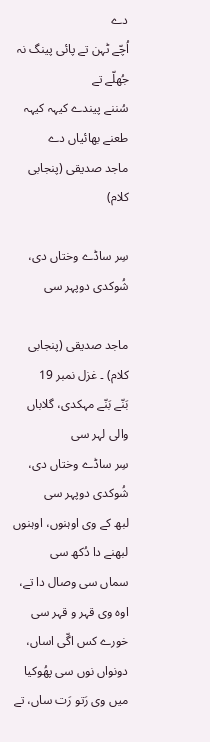دے
اُچّے ٹہن تے پائی پینگ نہ جُھلّے تے
سُننے پیندے کیہہ کیہہ طعنے بھائیاں دے
ماجد صدیقی (پنجابی کلام)

سِر ساڈے وختاں دی، شُوکدی دوپہر سی

ماجد صدیقی (پنجابی کلام) ۔ غزل نمبر 19
بَنّے بَنّے مہکدی، گلاباں والی لہر سی
سِر ساڈے وختاں دی، شُوکدی دوپہر سی
لبھ کے وی اوہنوں، اوہنوں لبھنے دا دُکھ سی
سماں سی وصال دا تے، اوہ وی قہر و قہر سی
خورے کس اگّی اساں، دونواں نوں سی پھُوکیا
میں وی رَتو رَت ساں، تے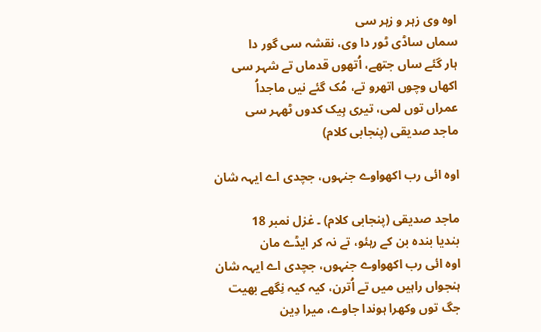اوہ وی زہر و زہر سی
سماں ساڈی ٹور دا وی، نقشہ سی گور دا
ہار گئے ساں جتھے، اُتھوں قدماں تے شہر سی
اکھاں وچوں اتھرو تے، مُک گئے نیں ماجداُ
عمراں توں لمی، تیری ہِیک کدوں ٹھہر سی
ماجد صدیقی (پنجابی کلام)

اوہ ائی رب اکھواوے جنہوں، جچدی اے ایہہ شان

ماجد صدیقی (پنجابی کلام) ۔ غزل نمبر 18
بندیا بندہ بن کے رہئو، تے نہ کر ایڈے مان
اوہ ائی رب اکھواوے جنہوں، جچدی اے ایہہ شان
ہنجواں راہیں میں تے اُترن، کیہ کیہ نِگھے بھیت
جگ توں وکھرا ہوندا جاوے، میرا دِین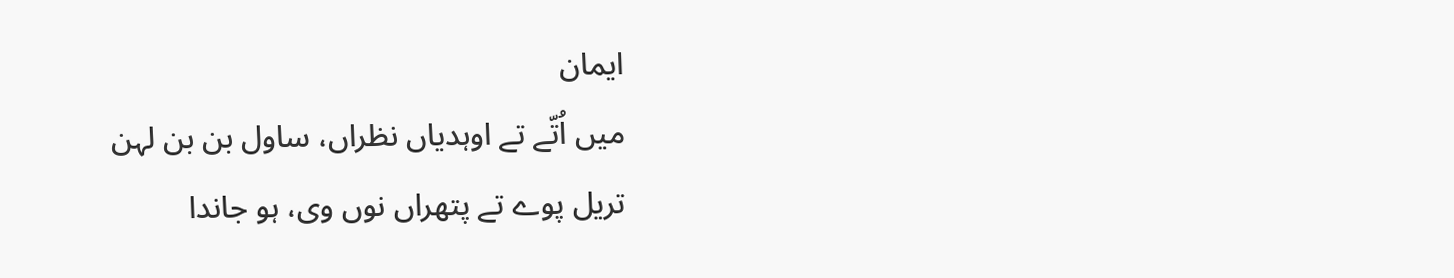ایمان
میں اُتّے تے اوہدیاں نظراں، ساول بن بن لہن
تریل پوے تے پتھراں نوں وی، ہو جاندا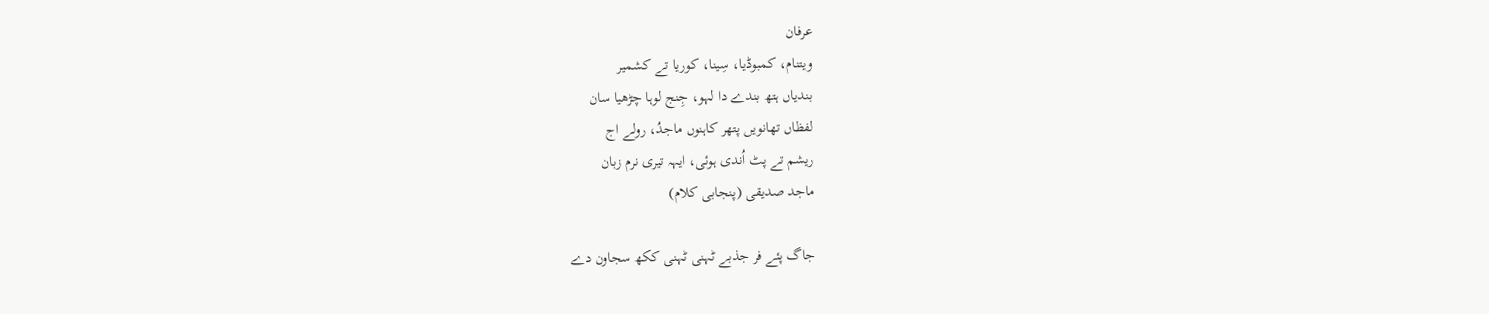عرفان
ویتنام، کمبوڈیا، سِینا، کوریا تے کشمیر
بندیاں ہتھ بندے دا لہو، جِنج لوہا چڑھیا سان
لفظاں تھانویں پتھر کاہنوں ماجدُ، رولے اج
ریشم تے پٹ اُندی ہوئی، ایہہ تیری نرم زبان
ماجد صدیقی (پنجابی کلام)

جاگ پئے فر جذبے ٹہنی ٹہنی ککھ سجاون دے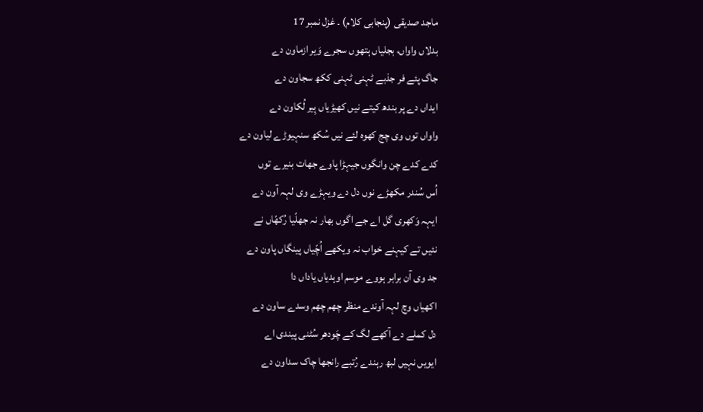ماجد صدیقی (پنجابی کلام) ۔ غزل نمبر 17
بدلاں واواں، بجلیاں ہتھوں سجرے وَیر ازماون دے
جاگ پئے فر جذبے ٹہنی ٹہنی ککھ سجاون دے
ایداں دے پر بندھ کیتے نیں کھیڑیاں ہِیر لُکاون دے
واواں توں وی چج کھوہ لئے نیں سُکھ سنہیوڑے لیاون دے
کدے کدے چن وانگوں جیہڑا پاوے جھات بنیرے توں
اُس سُندر مکھڑے نوں دل دے ویہڑے وی لہہ آون دے
ایہہ وَکھری گل اے جے اگوں بھار نہ جھلّیا رُکھّاں نے
نئیں تے کیہنے خواب نہ ویکھے اُچّیاں پینگاں پاون دے
جد وی آن برابر ہووے موسم اوہدیاں یاداں دا
اکھیاں وچ لہہ آوندے منظر چھم چھم وسدے ساون دے
دل کملے دے آکھے لگ کے چَودھر سُٹنی پیندی اے
ایویں نہیں لبھ رہندے رُتبے رانجھا چاک سداون دے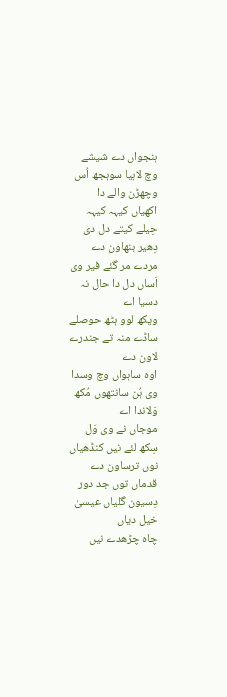ہنجواں دے شیشے وچ لاہیا سوہجھ اُس وچھڑن والے دا
اکھیاں کیہہ کیہہ حِیلے کیتے دل دی دِھیر بنھاون دے
مردے مر گئے فیر وی اَساں دل دا حال نہ دسیا اے
ویکھ لوو ہٹھ حوصلے ساڈے منہ تے جندرے لاون دے
اوہ ساہواں وچ وسدا وی ہُن سانتھوں مُکھ وَلاندا اے
موجاں نے وی وَل سِکھ لئے نیں کنڈھیاں نوں ترساون دے
قدماں توں جد دور دِسیون گلیاں عیسیٰ خیل دیاں
چاہ چڑھدے نیں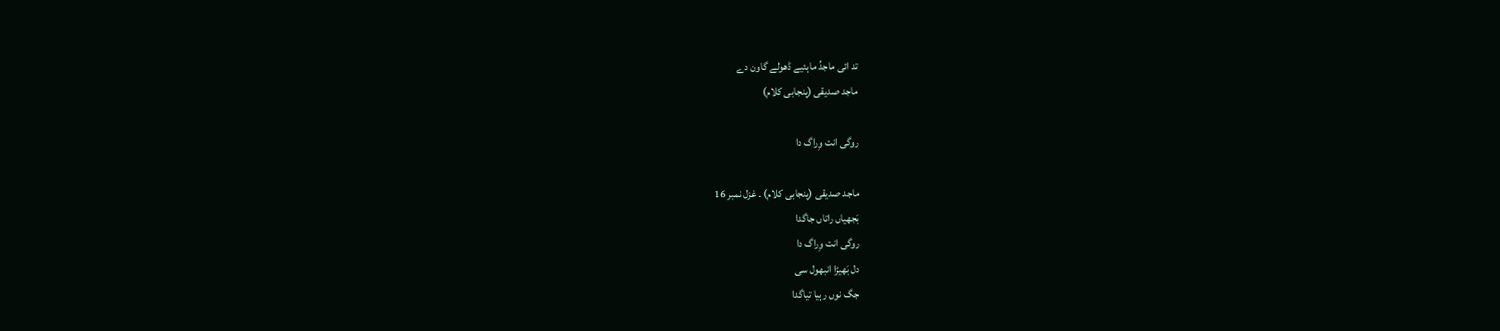تد ائی ماجدُ ماہئیے ڈھولے گاون دے
ماجد صدیقی (پنجابی کلام)

روگی انت وِراگ دا

ماجد صدیقی (پنجابی کلام) ۔ غزل نمبر 16
بَجھیاں راتاں جاگدا
روگی انت وِراگ دا
دل بَھیڑا انبھول سی
جگ نوں رہیا تیاگدا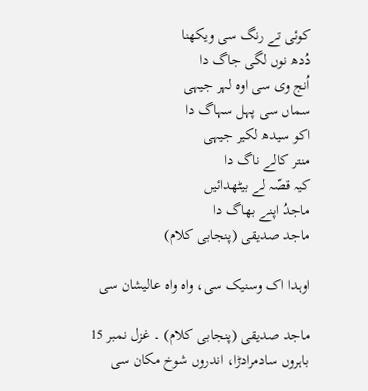کوئی تے رنگ سی ویکھنا
دُدھ نوں لگی جاگ دا
اُنج وی سی اوہ لہر جیہی
سماں سی پہل سہاگ دا
اکو سیدھ لکیر جیہی
منتر کالے ناگ دا
کیہ قصّہ لے بیٹھدائیں
ماجدُ اپنے بھاگ دا
ماجد صدیقی (پنجابی کلام)

اوہدا اک وسنیک سی، واہ واہ عالیشان سی

ماجد صدیقی (پنجابی کلام) ۔ غزل نمبر 15
باہروں سادمرادڑا، اندروں شوخ مکان سی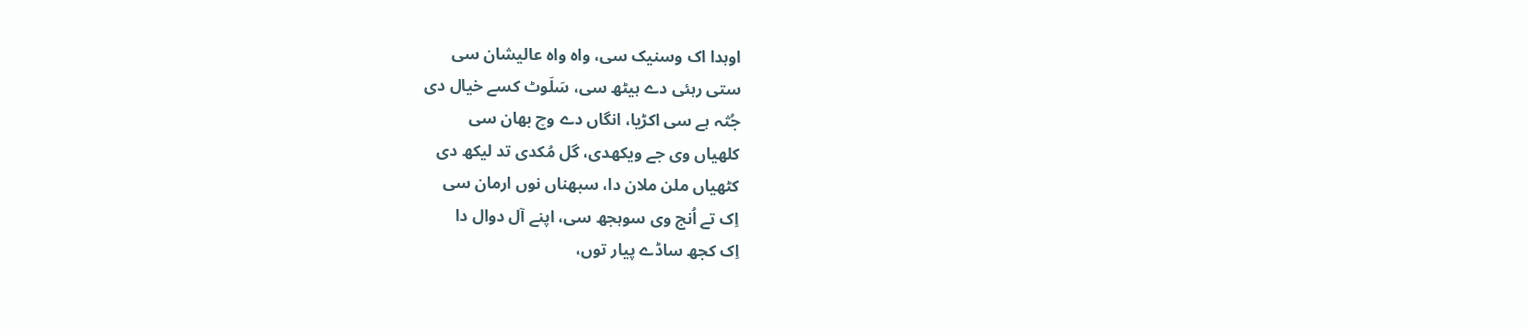اوہدا اک وسنیک سی، واہ واہ عالیشان سی
ستی رہئی دے ہیٹھ سی، سَلَوٹ کسے خیال دی
جُثہ ہے سی اکڑیا، انگاں دے وچ بھان سی
کلھیاں وی جے ویکھدی، گل مُکدی تد لیکھ دی
کٹھیاں ملن ملان دا، سبھناں نوں ارمان سی
اِک تے اُنج وی سوہجھ سی، اپنے آل دوال دا
اِک کجھ ساڈے پیار توں،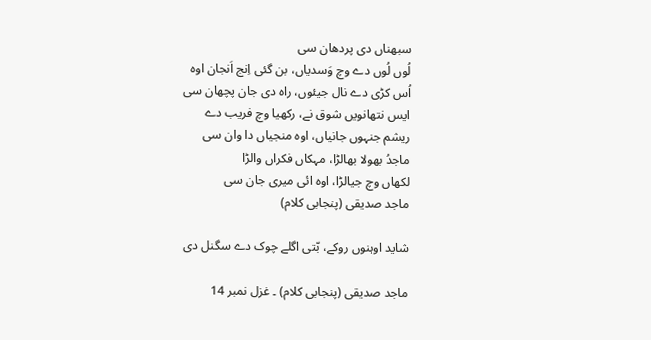سبھناں دی پردھان سی
لُوں لُوں دے وچ وَسدیاں، بن گئی اِنج اَنجان اوہ
اُس کڑی دے نال جیئوں، راہ دی جان پچھان سی
ایس نتھانویں شوق نے، رکھیا وچ فریب دے
ریشم جنہوں جانیاں، اوہ منجیاں دا وان سی
ماجدُ بھولا بھالڑا، مہکاں فکراں والڑا
لکھاں وچ جیالڑا، اوہ ائی میری جان سی
ماجد صدیقی (پنجابی کلام)

شاید اوہنوں روکے، بّتی اگلے چوک دے سگنل دی

ماجد صدیقی (پنجابی کلام) ۔ غزل نمبر 14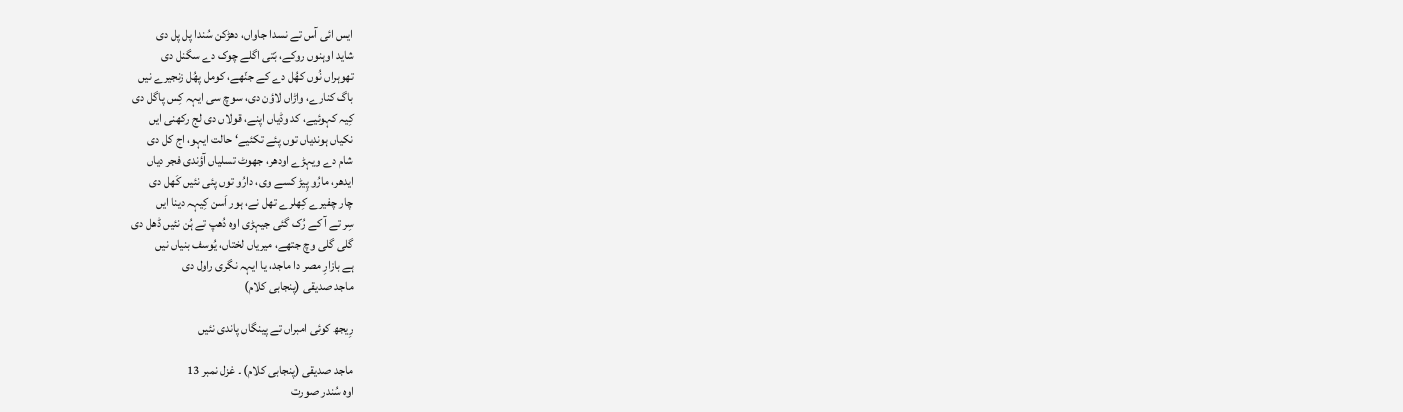ایس ائی آس تے نسدا جاواں، دھڑکن سُندا پل پل دی
شاید اوہنوں روکے، بّتی اگلے چوک دے سگنل دی
تھوہراں نُوں کھُل دے کے جنّھے، کومل پھُل زنجیرے نیں
باگ کنارے، واڑاں لاؤن دی، سوچ سی ایہہ کِس پاگل دی
کِیہ کہوئیے، کد وڈیاں اپنے، قولاں دی لج رکھنی ایں
نکیاں ہوندیاں توں پئے تکئیے‘ حالت ایہو، اج کل دی
شام دے ویہڑے اودھر، جھوٹ تسلیاں آؤندی فجر دیاں
ایدھر، مارُو پِیڑ کسے وی، دارُو توں پئی نئیں کَھل دی
چار چفیرے کِھلرے تھل نے، ہور اَسن کِیہہ دینا ایں
سِر تے آ کے رُک گئی جیہڑی اوہ دُھپ تے ہُن نئیں ڈھل دی
گلی گلی وچ جتھے، میریاں لختاں، یُوسف بنیاں نیں
ہے بازارِ مصر دا ماجد، یا ایہہ نگری راول دی
ماجد صدیقی (پنجابی کلام)

رِیجھ کوئی امبراں تے پینگاں پاندی نئیں

ماجد صدیقی (پنجابی کلام) ۔ غزل نمبر 13
اوہ سُندر صورت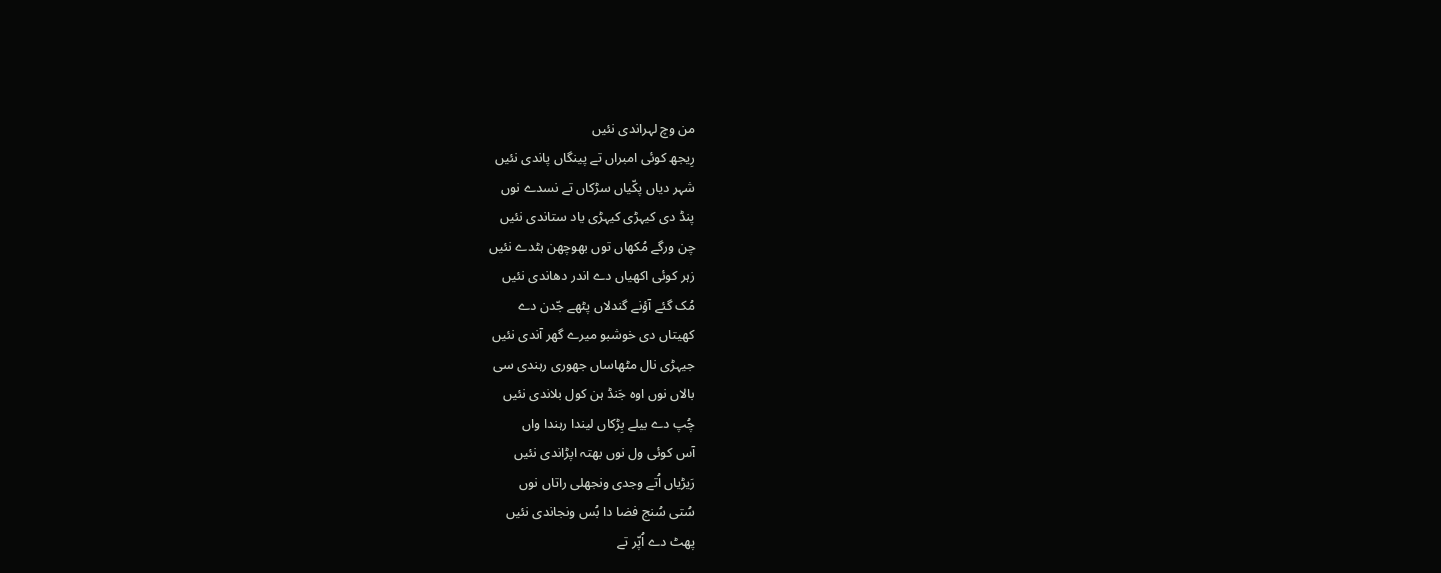من وچ لہراندی نئیں
رِیجھ کوئی امبراں تے پینگاں پاندی نئیں
شہر دیاں پکّیاں سڑکاں تے نسدے نوں
پنڈ دی کیہڑی کیہڑی یاد ستاندی نئیں
چن ورگے مُکھاں توں بھوچھن ہٹدے نئیں
زہر کوئی اکھیاں دے اندر دھاندی نئیں
مُک گئے آؤنے گندلاں پٹھے جّدن دے
کھیتاں دی خوشبو میرے گھر آندی نئیں
جیہڑی نال مٹھاساں جھوری رہندی سی
بالاں نوں اوہ جَنڈ ہن کول بلاندی نئیں
چُپ دے بیلے بِڑکاں لیندا رہندا واں
آس کوئی ول نوں بھتہ اپڑاندی نئیں
رَیڑیاں اُتے وجدی ونجھلی راتاں نوں
سُتی سُنج فضا دا بُس ونجاندی نئیں
پھٹ دے اُپّر تے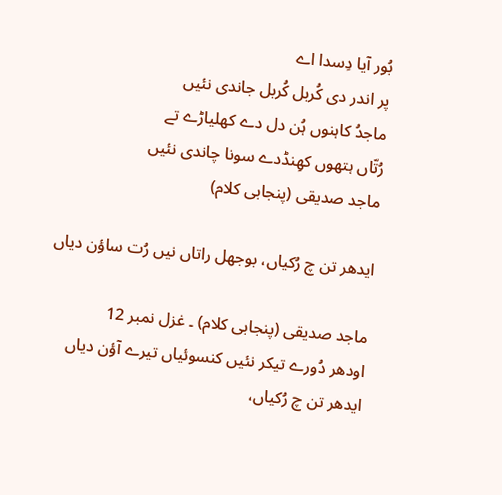بُور آیا دِسدا اے
پر اندر دی کُربل کُربل جاندی نئیں
ماجدُ کاہنوں ہُن دل دے کھلیاڑے تے
رُتّاں ہتھوں کھِنڈدے سونا چاندی نئیں
ماجد صدیقی (پنجابی کلام)

ایدھر تن چ رُکیاں، بوجھل راتاں نیں رُت ساؤن دیاں

ماجد صدیقی (پنجابی کلام) ۔ غزل نمبر 12
اودھر دُورے تیکر نئیں کنسوئیاں تیرے آؤن دیاں
ایدھر تن چ رُکیاں،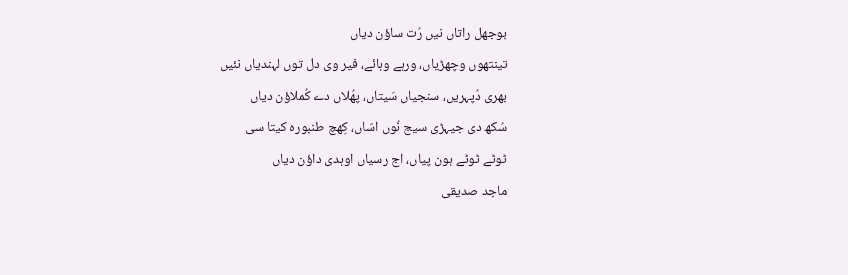بوجھل راتاں نیں رُت ساؤن دیاں
تینتھوں وچھڑیاں، ورہے وہائے، فیر وی دل توں لہندیاں نئیں
بھری دُپہریں، سنجیاں سَیتاں، پھُلاں دے کُملاؤن دیاں
سُکھ دی جیہڑی سیج نُوں اسّاں، کِھچ طنبورہ کیتا سی
ٹوٹے ٹوٹے ہون پیاں، اج رسیاں اوہدی داؤن دیاں
ماجد صدیقی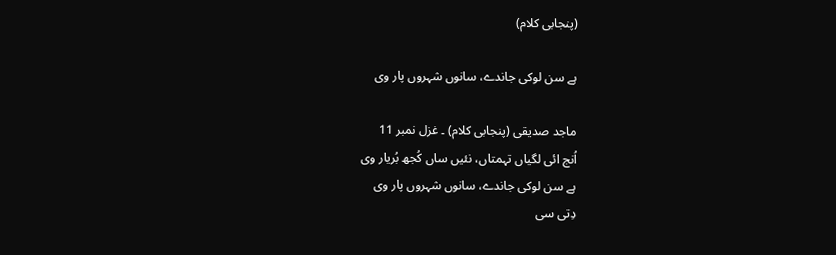(پنجابی کلام)

ہے سن لوکی جاندے، سانوں شہروں پار وی

ماجد صدیقی (پنجابی کلام) ۔ غزل نمبر 11
اُنج ائی لگیاں تہمتاں، نئیں ساں کُجھ بُریار وی
ہے سن لوکی جاندے، سانوں شہروں پار وی
دِتی سی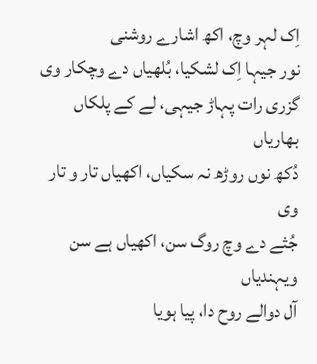اِک لہر وچ، اکھ اشارے روشنی
نور جیہا اِک لشکیا، بُلھیاں دے وچکار وی
گزری رات پہاڑ جیہی، لے کے پلکاں بھاریاں
دُکھ نوں روڑھ نہ سکیاں، اکھیاں تار و تار وی
جُثے دے وچ روگ سن، اکھیاں ہے سن ویہندیاں
آل دوالے روح دا، پیا ہویا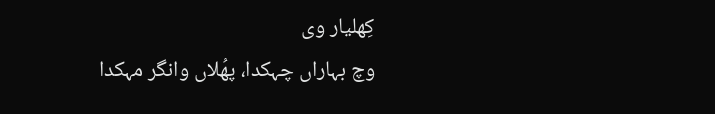کِھلیار وی
وچ بہاراں چہکدا، پھُلاں وانگر مہکدا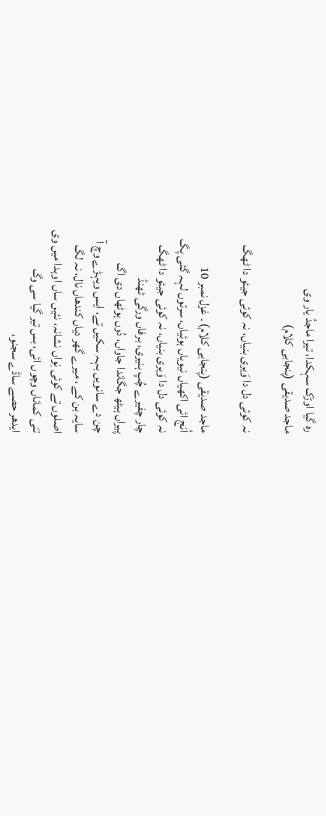رہ گیا اوڑک سہکدا، تیرا ماجدُ یار وی
ماجد صدیقی (پنجابی کلام)

نہ کوئی دل دا وَیری بنیاں، نہ کوئی جیئو دا ٹھگ

ماجد صدیقی (پنجابی کلام) ۔ غزل نمبر 10
اُنج ائی اکھیاں نیویاں ہوئیاں، سرتوں لہہ گئی پگ
نہ کوئی دل دا وَیری بنیاں، نہ کوئی جیئو دا ٹھگ
چار چفیرے چُپ ہنیری، برفاں ورگی ٹھنڈ
پیراں ہیٹھ جگاندا جاواں، دُوں ہوٹھاں دی اگ
چن دے سانویں بہہ سکیں تے، ایس ویہڑے وچ آ
سایہ بن کے ، میرے گھر دیاں کندھاں نال، نہ لگ
اصلوں تے کوئی نِواں نشانہ، نئیں ساں اوہدا میں وی
تنی کماناں وچوں ائی، بس تیر گیا سی وگ
ایدھر حصے ساڈے سجنو،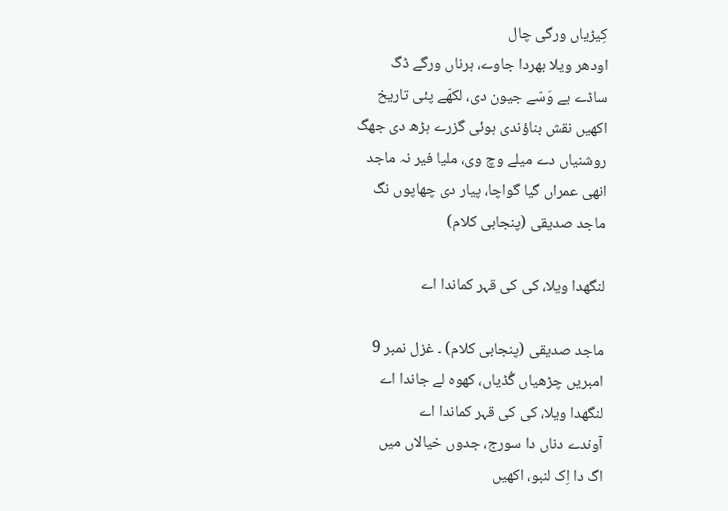کِیڑیاں ورگی چال
اودھر ویلا بھردا جاوے، ہرناں ورگے ڈگ
ساڈے بے وَسّے جیون دی، لکھّے پئی تاریخ
اکھیں نقش بناؤندی ہوئی گزرے ہڑھ دی جھگ
روشنیاں دے میلے وچ وی، ملیا فیر نہ ماجد
انھی عمراں گیا گواچا، پیار دی چھاپوں نگ
ماجد صدیقی (پنجابی کلام)

لنگھدا ویلا، کی کی قہر کماندا اے

ماجد صدیقی (پنجابی کلام) ۔ غزل نمبر 9
امبریں چڑھیاں گُڈیاں، کھوہ لے جاندا اے
لنگھدا ویلا، کی کی قہر کماندا اے
آوندے دناں دا سورج، جدوں خیالاں میں
اگ دا اِک لنبو، اکھیں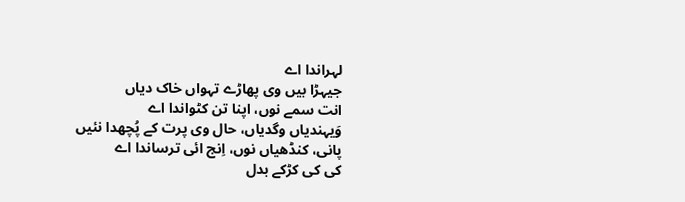لہراندا اے
جیہڑا بیں وی پھاڑے تہواں خاک دیاں
انت سمے نوں، اپنا تن کٹواندا اے
وَیہندیاں وگدیاں، حال وی پرت کے پُچھدا نئیں
پانی، کنڈھیاں نوں، اِنج ائی ترساندا اے
کی کی کڑکے بدل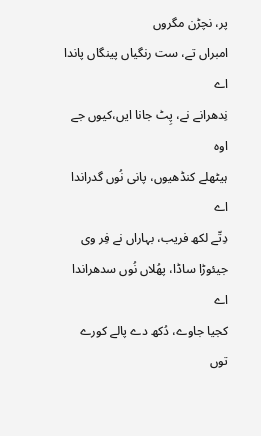پر، نچڑن مگروں
امبراں تے، ست رنگیاں پینگاں پاندا اے
نِدھرانے نے، پِٹ جانا ایں،کیوں جے اوہ
ہیٹھلے کنڈھیوں، پانی نُوں گدراندا اے
دِتّے لکھ فریب، بہاراں نے فِر وی
جیئوڑا ساڈا، پھُلاں نُوں سدھراندا اے
کجیا جاوے، دُکھ دے پالے کورے توں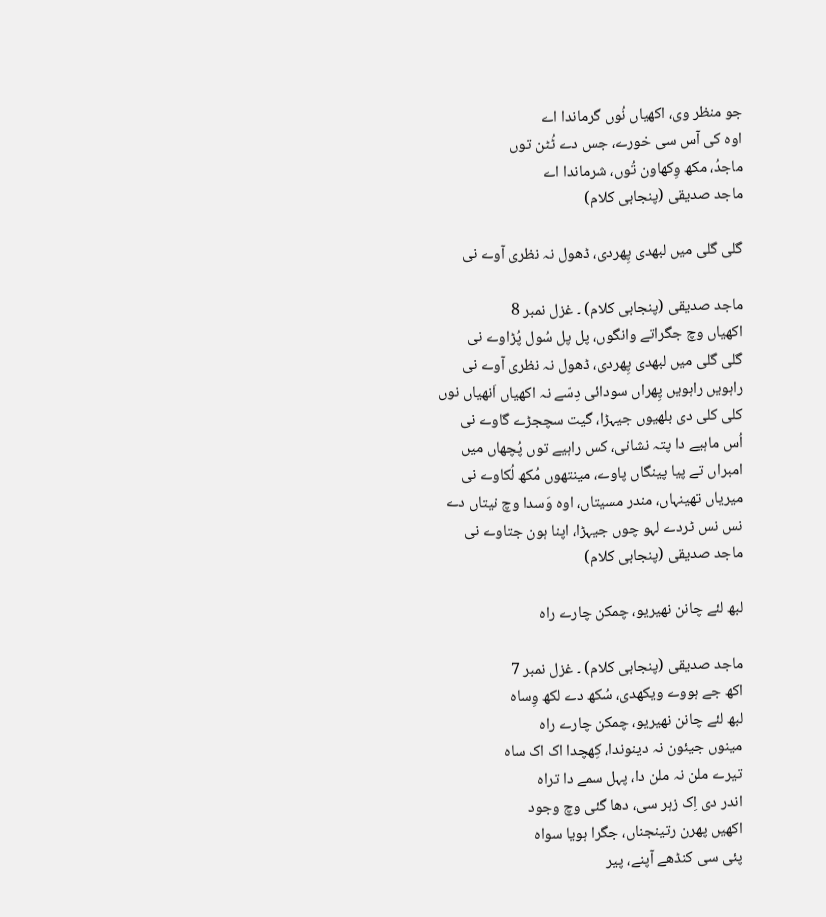جو منظر وی، اکھیاں نُوں گرماندا اے
اوہ کی آس سی خورے، جس دے ٹُٹن توں
ماجدُ، مکھ وِکھاون تُوں، شرماندا اے
ماجد صدیقی (پنجابی کلام)

گلی گلی میں لبھدی پِھردی، ڈھول نہ نظری آوے نی

ماجد صدیقی (پنجابی کلام) ۔ غزل نمبر 8
اکھیاں وچ جگراتے وانگوں، پل پل سُول پُڑاوے نی
گلی گلی میں لبھدی پِھردی، ڈھول نہ نظری آوے نی
راہویں راہویں پِھراں سودائی دِسّے نہ اکھیاں اَنھیاں نوں
کلی کلی دی بلھیوں جیہڑا، گیت سچجڑے گاوے نی
اُس ماہیے دا پتہ نشانی، کس راہیے توں پُچھاں میں
امبراں تے پیا پینگاں پاوے، مینتھوں مُکھ لُکاوے نی
میریاں تھینہاں، مندر مسیتاں، اوہ وَسدا وچ نیتاں دے
نس نس ٹردے لہو چوں جیہڑا، اپنا ہون جتاوے نی
ماجد صدیقی (پنجابی کلام)

لبھ لئے چانن نھیریو، چمکن چارے راہ

ماجد صدیقی (پنجابی کلام) ۔ غزل نمبر 7
اکھ جے ہووے ویکھدی، سُکھ دے لکھ وِساہ
لبھ لئے چانن نھیریو، چمکن چارے راہ
مینوں جیئون نہ دینوندا، کِھچدا اک اک ساہ
تیرے ملن نہ ملن دا، پہل سمے دا تراہ
اندر دی اِک زہر سی، دھا گئی وچ وجود
اکھیں پھرن رتینجناں، جگرا ہویا سواہ
پئی سی کنڈھے آپنے، پیر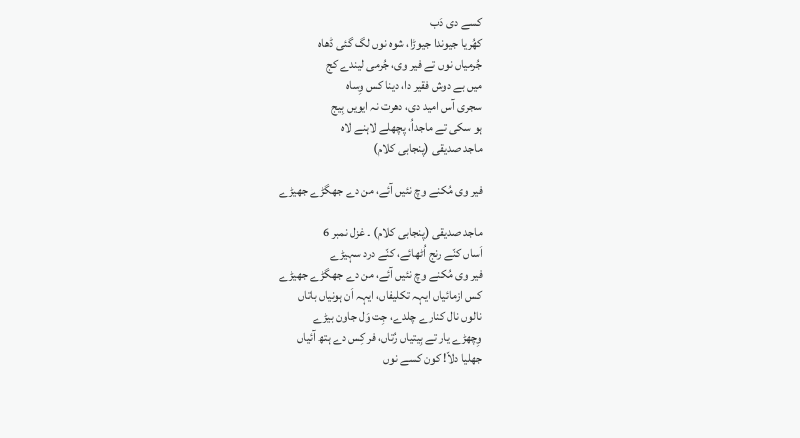کسے دی دَب
کھُریا جیوندا جیوڑا، شوہ نوں لگ گئی ڈھاہ
جُرمیاں نوں تے فیر وی، جُرمی لیندے کج
میں بے دوش فقیر دا، دینا کس وِساہ
سجری آس امید دی، دھرت نہ ایویں بِیج
ہو سکی تے ماجداُ، پچھلے لاہنے لاہ
ماجد صدیقی (پنجابی کلام)

فیر وی مُکنے وچ نئیں آئے، من دے جھگڑے جھیڑے

ماجد صدیقی (پنجابی کلام) ۔ غزل نمبر 6
اَساں کنّے رنج اُٹھائے، کنّے درد سہیڑے
فیر وی مُکنے وچ نئیں آئے، من دے جھگڑے جھیڑے
کس ازمائیاں ایہہ تکلیفاں، ایہہ اَن ہونیاں باتاں
نالوں نال کنارے چلدے، جِت وَل جاون بیڑے
وِچھڑے یار تے بِیتیاں رُتاں، فر کِس دے ہتھ آئیاں
جھلیا دلاّ! کون کسے نوں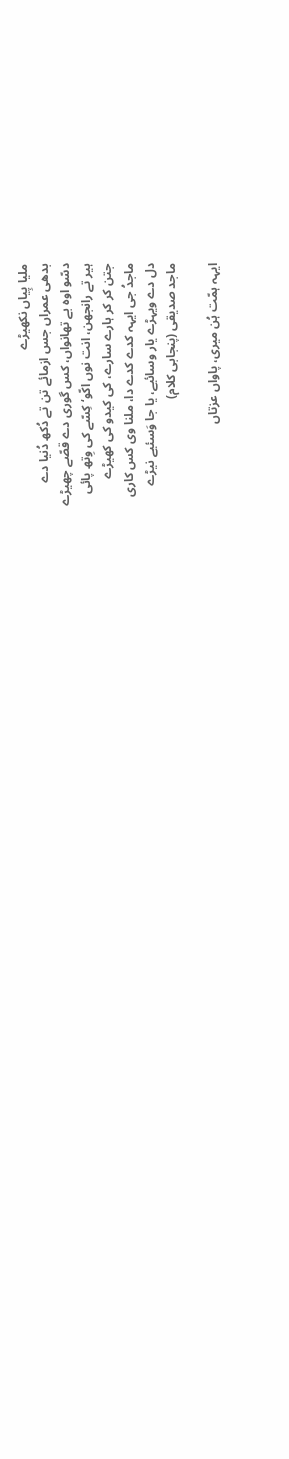ملیا پِیاں نکھیڑے
بدھی عمراں جس ازمائے تن تے دُکھ دُنیا دے
دسّو اوہ بے تھانواں، کس گوری دے قصّے چھیڑے
ہیر تے رانجھن، انت نوں اکّو‘ کِسّے کی وِتھ پائی
جتن کر کر ہارے سارے، کی کیدو کی کھیڑے
ماجدُ جی ایہہ کدے کدے دا، ملنا وی کس کاری
دل دے ویہڑے یار وسائیے، یا جا وَسئیے نیڑے
ماجد صدیقی (پنجابی کلام)

ایہہ ہمّت ہُن میری، پاواں عزتاں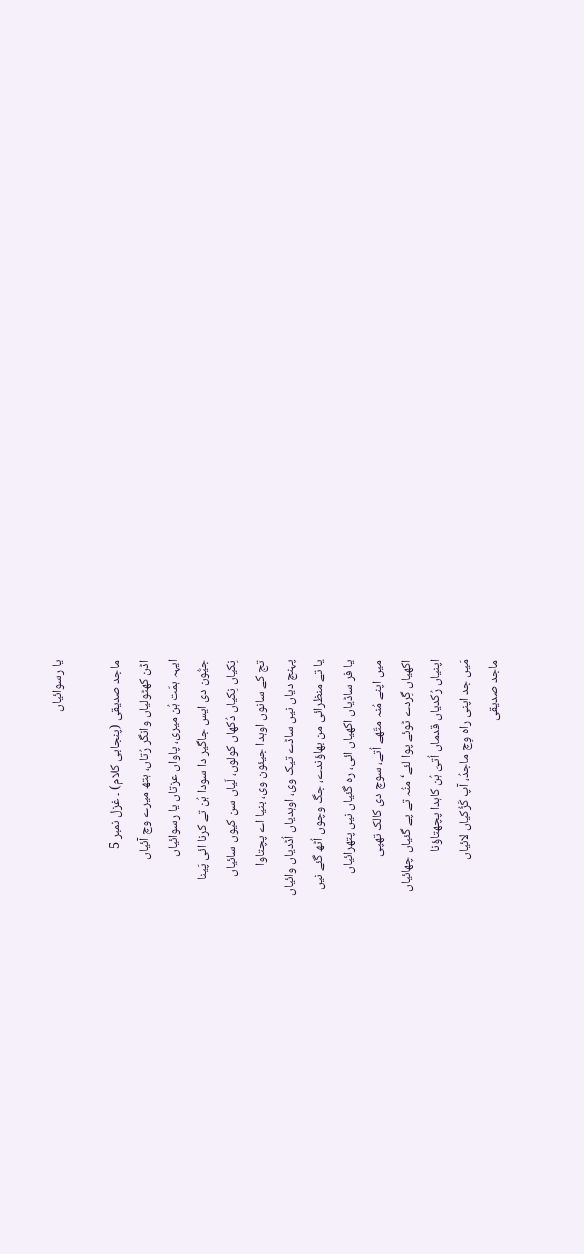یا رسوائیاں

ماجد صدیقی (پنجابی کلام) ۔ غزل نمبر 5
اڈن کھٹولیاں وانگر رُتاں، ہتھ میرے وچ آئیاں
ایہہ ہمّت ہُن میری، پاواں عزتاں یا رسوائیاں
جیُّون دی ایس جاگیر دا سودا ہُن تے کرنا ائی پَینا
نِکیاں نِکیاں دُکھاں کولوں، لّیاں سن کیوں سائیاں
تج کے سانوں اوہدا جیئون وی، بنیا اے پچتاوا
پہنچ دیاں نیں ساڈے تیک وی، اوہدیاں اُڈدیاں وائیاں
یا تے منظرائی من بھاؤندے، جگ وچوں اُٹھ گئے نیں
یا فر ساڈیاں اکھیاں ائی، رہ گئیاں نیں پتھرائیاں
میں اپنے مُنہ متّھے اُتے، سوچ دی کالک تھپی
اکھیاں گِردے ٹوئے پوا لئے‘ منُہ تے پے گئیاں چھائیاں
اپنیاں رُکدیاں قدماں اُتیّ ہُن کاہدا پچھتاؤنا
مَیں جد اپنی راہ وِچ ماجدُ، آپ کَڑُکیاں لائیاں
ماجد صدیقی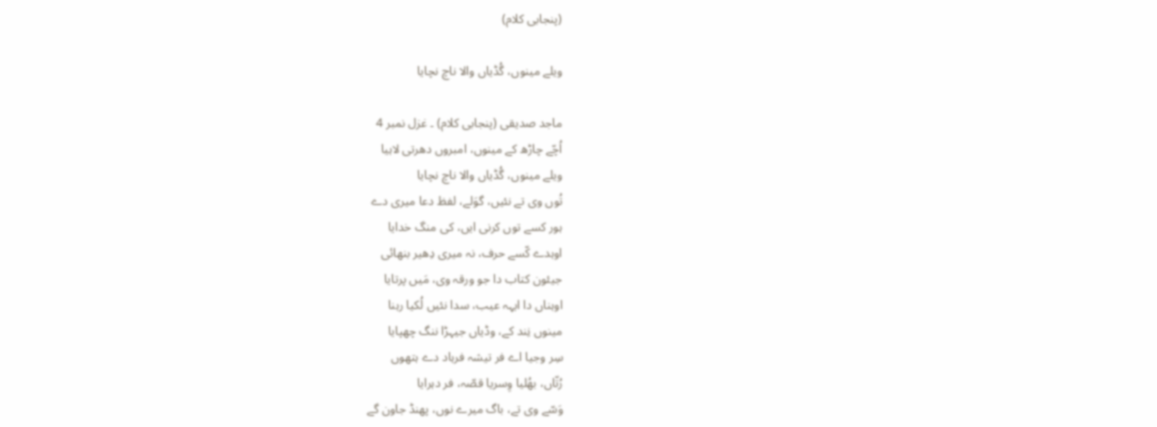(پنجابی کلام)

ویلے مینوں، گُڈیاں والا ناچ نچایا

ماجد صدیقی (پنجابی کلام) ۔ غزل نمبر 4
اُچّے چاڑھ کے مینوں، امبروں دھرتی لاہیا
ویلے مینوں، گُڈیاں والا ناچ نچایا
تُوں وی تے نئیں، گوَلے، لفظ دعا میری دے
ہور کسے توں کرنی ایں، کی منگ خدایا
اوہدے کّسے حرف، نہ میری دِھیر بنھائی
جیئون کتاب دا جو ورقہ وی، مَیں پرتایا
اوہناں دا ایہہ عیب، سدا نئیں لُکیا رہنا
مینوں نِند کے، وڈیاں جیہڑا ننگ چھپایا
سِر وجیا اے فر تیشہ فرہاد دے ہتھوں
رُتّاں، بھُلیا وِسریا قصّہ، فر دہرایا
وَسّے وی تے، باگ میرے نوں، پھنڈ جاون گے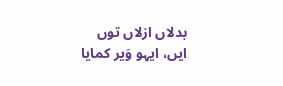بدلاں ازلاں توں ایں، ایہو وَیر کمایا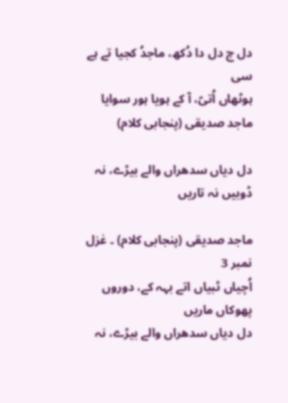دل چ دل دا دُکھ، ماجدُ کجیا تے ہے سی
ہوٹھاں اُتیّ، آ کے ہویا ہور سوایا
ماجد صدیقی (پنجابی کلام)

دل دیاں سدھراں والے بیڑے، نہ ڈوبیں نہ تاریں

ماجد صدیقی (پنجابی کلام) ۔ غزل نمبر 3
اُچیاں ٹبیاں اتے بہہ کے، دوروں پھوکاں ماریں
دل دیاں سدھراں والے بیڑے، نہ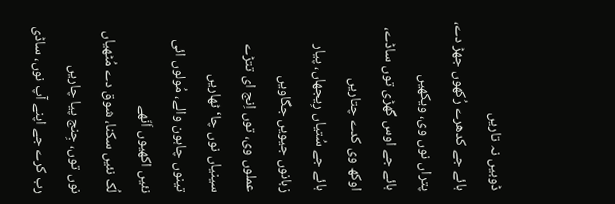ڈوبیں نہ تاریں
ہائے جے کدھرے رُکھوں جھڑ دے، پتراں نوں وی، ویکھیں
ہائے جے اوس گھڑی توں ساڈے، اوکھ وی کدے چتاریں
ہائے جے سُتیاں رِیجھاں، پیار زبانوں جیویں جگاویں
عملوں وی، توں اِنج ای تتڑے سینیاں نوں چا‘ ٹھاریں
تینوں چاہون والے، مُولوں ائی نئیں اکھیوں اَنّھے
لُک نئیں سکنا، شوق دے مُٹھیاں نوں توں، جِنج پیا چاریں
رب کرے جے اپنے آپ نوں، ساڈی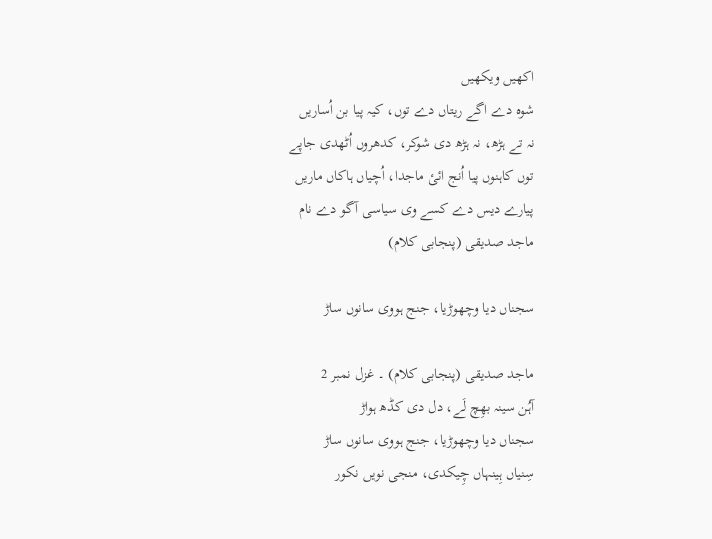اکھیں ویکھیں
شوہ دے اگے ریتاں دے توں، کیہ پیا بن اُساریں
نہ تے ہڑھ، نہ ہڑھ دی شوکر، کدھروں اُٹھدی جاپے
توں کاہنوں پیا اُنج ائیٔ ماجدا، اُچیاں ہاکاں ماریں
پیارے دیس دے کسے وی سیاسی آگو دے نام
ماجد صدیقی (پنجابی کلام)

سجناں دیا وچھوڑیا، جنج ہووی سانوں ساڑ

ماجد صدیقی (پنجابی کلام) ۔ غزل نمبر 2
آہُن سینہ بھِچ لَے، دل دی کڈھ ہواڑ
سجناں دیا وچھوڑیا، جنج ہووی سانوں ساڑ
سِنیاں ہِینہاں چِیکدی، منجی نویں نکور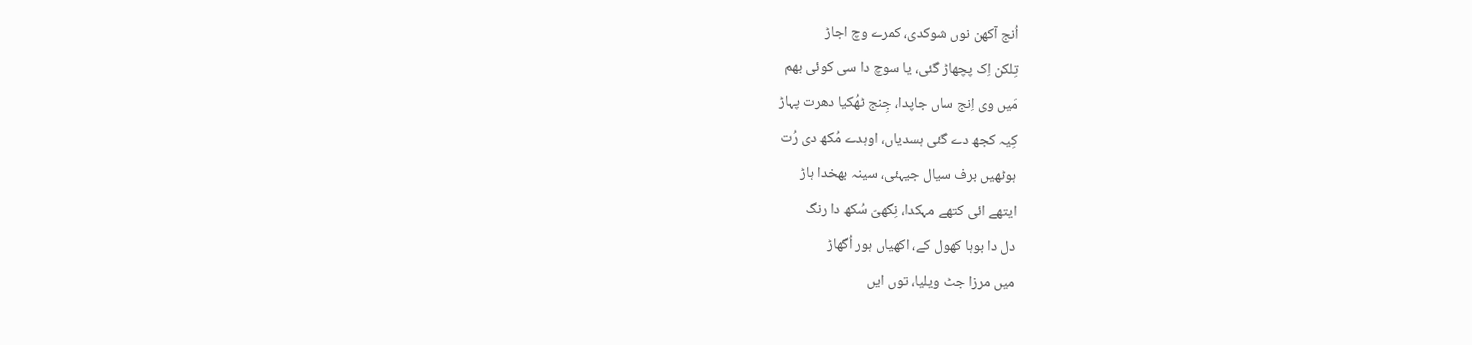اُنج آکھن نوں شوکدی، کمرے وچ اجاڑ
تِلکن اِک پچھاڑ گئی، یا سوچ دا سی کوئی بھم
مَیں وی اِنج ساں جاپدا، جِنج ٹھُکیا دھرت پہاڑ
کِیہ کجھ دے گئی ہسدیاں، اوہدے مُکھ دی رُت
ہوٹھیں برف سیال جیہئی، سینہ بھخدا ہاڑ
ایتھے ائی کتھے مہکدا، نِگھیّ سُکھ دا رنگ
دل دا بوہا کھول کے، اکھیاں ہور اُگھاڑ
میں مرزا جٹ ویلیا، توں ایں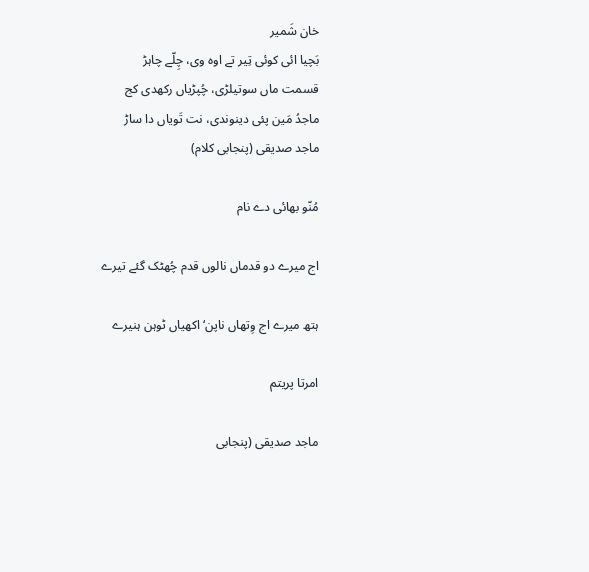خان شَمیر
بَچیا ائی کوئی تِیر تے اوہ وی، چِلّے چاہڑ
قسمت ماں سوتیلڑی، چُپڑیاں رکھدی کج
ماجدُ مَین پئی دینوندی، نت تَویاں دا ساڑ
ماجد صدیقی (پنجابی کلام)

مُنّو بھائی دے نام

اج میرے دو قدماں نالوں قدم چُھٹک گئے تیرے

ہتھ میرے اج وِتھاں ناپن‘ اکھیاں ٹوہن ہنیرے

امرتا پریتم

ماجد صدیقی (پنجابی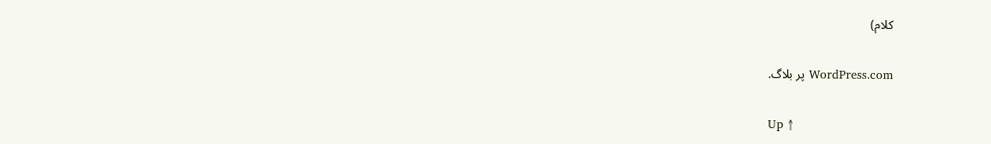کلام)

WordPress.com پر بلاگ.

Up ↑